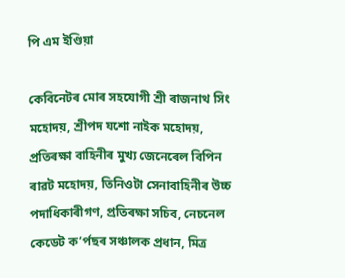পি এম ইণ্ডিয়া

কেবিনেটৰ মোৰ সহযোগী শ্ৰী ৰাজনাথ সিং মহোদয়, শ্ৰীপদ যশো নাইক মহোদয়, প্ৰতিৰক্ষা বাহিনীৰ মুখ্য জেনেৰেল বিপিন ৰাৱট মহোদয়, তিনিওটা সেনাবাহিনীৰ উচ্চ পদাধিকাৰীগণ, প্ৰতিৰক্ষা সচিব, নেচনেল কেডেট ক’ৰ্পছৰ সঞ্চালক প্ৰধান, মিত্ৰ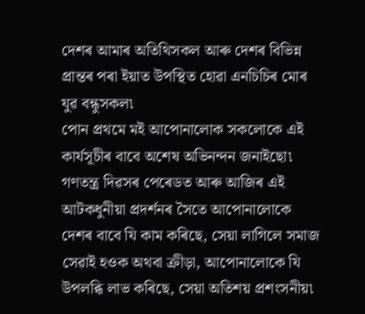দেশৰ আমাৰ অতিথিসকল আৰু দেশৰ বিভিন্ন প্ৰান্তৰ পৰা ইয়াত উপস্থিত হোৱা এনচিচিৰ মোৰ যুৱ বন্ধুসকল৷
পোন প্ৰথমে মই আপোনালোক সকলোকে এই কাৰ্যসূচীৰ বাবে অশেষ অভিনন্দন জনাইছো৷ গণতন্ত্ৰ দিৱসৰ পেৰেডত আৰু আজিৰ এই আটকধুনীয়া প্ৰদৰ্শনৰ সৈতে আপোনালোকে দেশৰ বাবে যি কাম কৰিছে, সেয়া লাগিলে সমাজ সেৱাই হওক অথবা ক্ৰীড়া, আপোনালোকে যি উপলব্ধি লাভ কৰিছে, সেয়া অতিশয় প্ৰশংসনীয়৷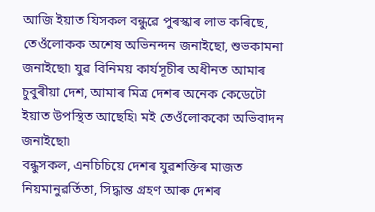আজি ইয়াত যিসকল বন্ধুৱে পুৰস্কাৰ লাভ কৰিছে, তেওঁলোকক অশেষ অভিনন্দন জনাইছো, শুভকামনা জনাইছো৷ যুৱ বিনিময় কাৰ্যসূচীৰ অধীনত আমাৰ চুবুৰীয়া দেশ, আমাৰ মিত্ৰ দেশৰ অনেক কেডেটো ইয়াত উপস্থিত আছেহি৷ মই তেওঁলোককো অভিবাদন জনাইছো৷
বন্ধুসকল, এনচিচিয়ে দেশৰ যুৱশক্তিৰ মাজত নিয়মানুৱৰ্তিতা, সিদ্ধান্ত গ্ৰহণ আৰু দেশৰ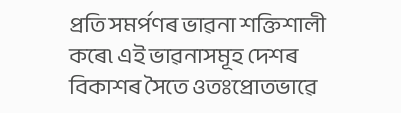প্ৰতি সমৰ্পণৰ ভাৱনা শক্তিশালী কৰে৷ এই ভাৱনাসমূহ দেশৰ বিকাশৰ সৈতে ওতঃপ্ৰোতভাৱে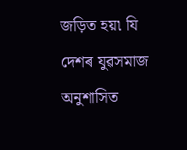জড়িত হয়৷ যি দেশৰ যুৱসমাজ অনুশাসিত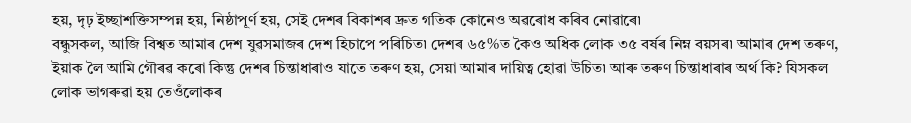হয়, দৃঢ় ইচ্ছাশক্তিসম্পন্ন হয়, নিষ্ঠাপূৰ্ণ হয়, সেই দেশৰ বিকাশৰ দ্ৰুত গতিক কোনেও অৱৰোধ কৰিব নোৱাৰে৷
বন্ধুসকল, আজি বিশ্বত আমাৰ দেশ যুৱসমাজৰ দেশ হিচাপে পৰিচিত৷ দেশৰ ৬৫%ত কৈও অধিক লোক ৩৫ বৰ্ষৰ নিম্ন বয়সৰ৷ আমাৰ দেশ তৰুণ, ইয়াক লৈ আমি গৌৰৱ কৰো কিন্তু দেশৰ চিন্তাধাৰাও যাতে তৰুণ হয়, সেয়া আমাৰ দায়িত্ব হোৱা উচিত৷ আৰু তৰুণ চিন্তাধাৰাৰ অৰ্থ কি? যিসকল লোক ভাগৰুৱা হয় তেওঁলোকৰ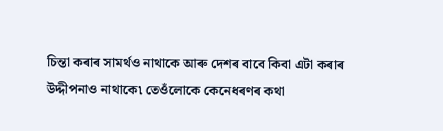চিন্তা কৰাৰ সামৰ্থও নাথাকে আৰু দেশৰ বাবে কিবা এটা কৰাৰ উদ্দীপনাও নাথাকে৷ তেওঁলোকে কেনেধৰণৰ কথা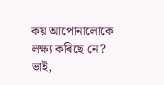কয় আপোনালোকে লক্ষ্য কৰিছে নে?
ভাই,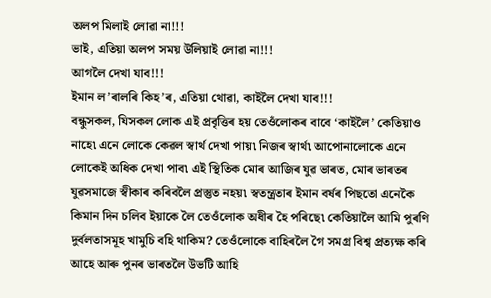অলপ মিলাই লোৱা না!!!
ভাই, এতিয়া অলপ সময় উলিয়াই লোৱা না!!!
আগলৈ দেখা যাব!!!
ইমান ল’ৰালৰি কিহ’ৰ, এতিয়া থোৱা, কাইলৈ দেখা যাব!!!
বন্ধুসকল, যিসকল লোক এই প্ৰবৃত্তিৰ হয় তেওঁলোকৰ বাবে ‘কাইলৈ’ কেতিয়াও নাহে৷ এনে লোকে কেৱল স্বাৰ্থ দেখা পায়৷ নিজৰ স্বাৰ্থ৷ আপোনালোকে এনে লোকেই অধিক দেখা পাব৷ এই স্থিতিক মোৰ আজিৰ যুৱ ভাৰত, মোৰ ভাৰতৰ যুৱসমাজে স্বীকাৰ কৰিবলৈ প্ৰস্তুত নহয়৷ স্বতন্ত্ৰতাৰ ইমান বৰ্ষৰ পিছতো এনেকৈ কিমান দিন চলিব ইয়াকে লৈ তেওঁলোক অধীৰ হৈ পৰিছে৷ কেতিয়ালৈ আমি পুৰণি দুৰ্বলতাসমূহ খামুচি বহি থাকিম? তেওঁলোকে বাহিৰলৈ গৈ সমগ্ৰ বিশ্ব প্ৰত্যক্ষ কৰি আহে আৰু পুনৰ ভাৰতলৈ উভটি আহি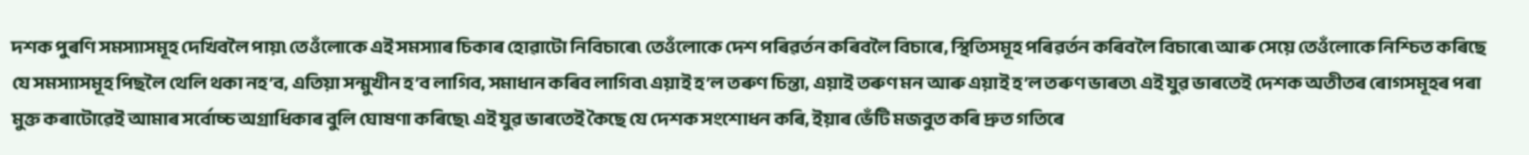দশক পুৰণি সমস্যাসমূহ দেখিবলৈ পায়৷ তেওঁলোকে এই সমস্যাৰ চিকাৰ হোৱাটো নিবিচাৰে৷ তেওঁলোকে দেশ পৰিৱৰ্তন কৰিবলৈ বিচাৰে, স্থিতিসমূহ পৰিৱৰ্তন কৰিবলৈ বিচাৰে৷ আৰু সেয়ে তেওঁলোকে নিশ্চিত কৰিছে যে সমস্যাসমূহ পিছলৈ থেলি থকা নহ’ব, এতিয়া সন্মুখীন হ’ব লাগিব, সমাধান কৰিব লাগিব৷ এয়াই হ’ল তৰুণ চিন্তা, এয়াই তৰুণ মন আৰু এয়াই হ’ল তৰুণ ভাৰত৷ এই যুৱ ভাৰতেই দেশক অতীতৰ ৰোগসমূহৰ পৰা মুক্ত কৰাটোৱেই আমাৰ সৰ্বোচ্চ অগ্ৰাধিকাৰ বুলি ঘোষণা কৰিছে৷ এই যুৱ ভাৰতেই কৈছে যে দেশক সংশোধন কৰি, ইয়াৰ ভেঁটি মজবুত কৰি দ্ৰুত গতিৰে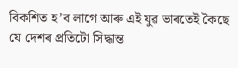বিকশিত হ’ব লাগে আৰু এই যুৱ ভাৰতেই কৈছে যে দেশৰ প্ৰতিটো সিদ্ধান্ত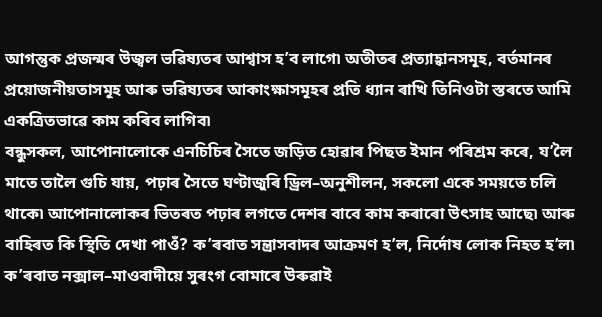আগন্তুক প্ৰজন্মৰ উজ্বল ভৱিষ্যতৰ আশ্বাস হ’ব লাগে৷ অতীতৰ প্ৰত্যাহ্বানসমূহ, বৰ্তমানৰ প্ৰয়োজনীয়তাসমূহ আৰু ভৱিষ্যতৰ আকাংক্ষাসমূহৰ প্ৰতি ধ্যান ৰাখি তিনিওটা স্তৰতে আমি একত্ৰিতভাৱে কাম কৰিব লাগিব৷
বন্ধুসকল, আপোনালোকে এনচিচিৰ সৈতে জড়িত হোৱাৰ পিছত ইমান পৰিশ্ৰম কৰে, য’লৈ মাতে তালৈ গুচি যায়, পঢ়াৰ সৈতে ঘণ্টাজুৰি ড্ৰিল–অনুশীলন, সকলো একে সময়তে চলি থাকে৷ আপোনালোকৰ ভিতৰত পঢ়াৰ লগতে দেশৰ বাবে কাম কৰাৰো উৎসাহ আছে৷ আৰু বাহিৰত কি স্থিতি দেখা পাওঁ? ক’ৰবাত সন্ত্ৰাসবাদৰ আক্ৰমণ হ’ল, নিৰ্দোষ লোক নিহত হ’ল৷ ক’ৰবাত নক্সাল–মাওবাদীয়ে সুৰংগ বোমাৰে উৰুৱাই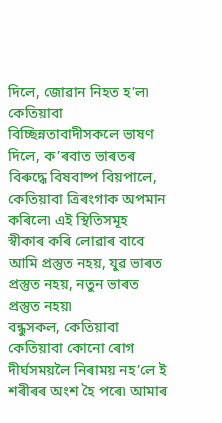দিলে, জোৱান নিহত হ’ল৷ কেতিয়াবা বিচ্ছিন্নতাবাদীসকলে ভাষণ দিলে, ক’ৰবাত ভাৰতৰ বিৰুদ্ধে বিষবাষ্প বিয়পালে, কেতিয়াবা ত্ৰিৰংগাক অপমান কৰিলে৷ এই স্থিতিসমূহ স্বীকাৰ কৰি লোৱাৰ বাবে আমি প্ৰস্তুত নহয়, যুৱ ভাৰত প্ৰস্তুত নহয়, নতুন ভাৰত প্ৰস্তুত নহয়৷
বন্ধুসকল, কেতিয়াবা কেতিয়াবা কোনো ৰোগ দীৰ্ঘসময়লৈ নিৰাময় নহ’লে ই শৰীৰৰ অংশ হৈ পৰে৷ আমাৰ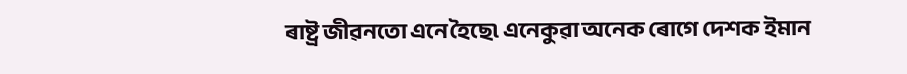ৰাষ্ট্ৰ জীৱনতো এনে হৈছে৷ এনেকুৱা অনেক ৰোগে দেশক ইমান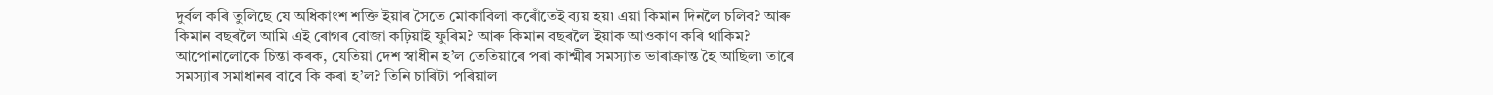দুৰ্বল কৰি তুলিছে যে অধিকাংশ শক্তি ইয়াৰ সৈতে মোকাবিলা কৰোঁতেই ব্যয় হয়৷ এয়া কিমান দিনলৈ চলিব? আৰু কিমান বছৰলৈ আমি এই ৰোগৰ বোজা কঢ়িয়াই ফুৰিম? আৰু কিমান বছৰলৈ ইয়াক আওকাণ কৰি থাকিম? আপোনালোকে চিন্তা কৰক, যেতিয়া দেশ স্বাধীন হ’ল তেতিয়াৰে পৰা কাশ্মীৰ সমস্যাত ভাৰাক্ৰান্ত হৈ আছিল৷ তাৰে সমস্যাৰ সমাধানৰ বাবে কি কৰা হ’ল? তিনি চাৰিটা পৰিয়াল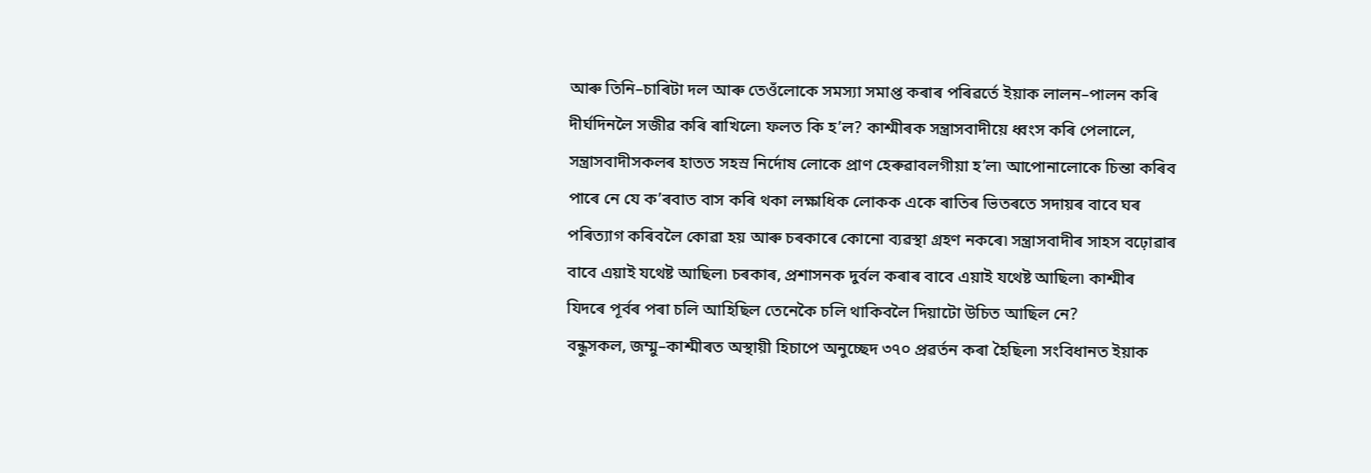আৰু তিনি–চাৰিটা দল আৰু তেওঁলোকে সমস্যা সমাপ্ত কৰাৰ পৰিৱৰ্তে ইয়াক লালন–পালন কৰি দীৰ্ঘদিনলৈ সজীৱ কৰি ৰাখিলে৷ ফলত কি হ’ল? কাশ্মীৰক সন্ত্ৰাসবাদীয়ে ধ্বংস কৰি পেলালে, সন্ত্ৰাসবাদীসকলৰ হাতত সহস্ৰ নিৰ্দোষ লোকে প্ৰাণ হেৰুৱাবলগীয়া হ’ল৷ আপোনালোকে চিন্তা কৰিব পাৰে নে যে ক’ৰবাত বাস কৰি থকা লক্ষাধিক লোকক একে ৰাতিৰ ভিতৰতে সদায়ৰ বাবে ঘৰ পৰিত্যাগ কৰিবলৈ কোৱা হয় আৰু চৰকাৰে কোনো ব্যৱস্থা গ্ৰহণ নকৰে৷ সন্ত্ৰাসবাদীৰ সাহস বঢ়োৱাৰ বাবে এয়াই যথেষ্ট আছিল৷ চৰকাৰ, প্ৰশাসনক দুৰ্বল কৰাৰ বাবে এয়াই যথেষ্ট আছিল৷ কাশ্মীৰ যিদৰে পূৰ্বৰ পৰা চলি আহিছিল তেনেকৈ চলি থাকিবলৈ দিয়াটো উচিত আছিল নে?
বন্ধুসকল, জম্মু–কাশ্মীৰত অস্থায়ী হিচাপে অনুচ্ছেদ ৩৭০ প্ৰৱৰ্তন কৰা হৈছিল৷ সংবিধানত ইয়াক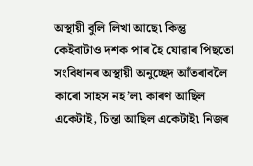অস্থায়ী বুলি লিখা আছে৷ কিন্তু কেইবাটাও দশক পাৰ হৈ যোৱাৰ পিছতো সংবিধানৰ অস্থায়ী অনুচ্ছেদ আঁতৰাবলৈ কাৰো সাহস নহ’ল৷ কাৰণ আছিল একেটাই, চিন্তা আছিল একেটাই৷ নিজৰ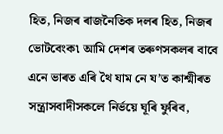হিত, নিজৰ ৰাজনৈতিক দলৰ হিত, নিজৰ ভোটবেংক৷ আমি দেশৰ তৰুণসকলৰ বাবে এনে ভাৰত এৰি থৈ যাম নে য’ত কাশ্মীৰত সন্ত্ৰাসবাদীসকলে নিৰ্ভয়ে ঘূৰি ফুৰিব,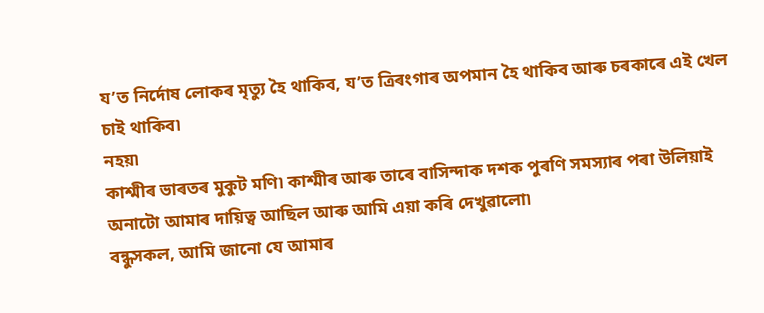য’ত নিৰ্দোষ লোকৰ মৃত্যু হৈ থাকিব, য’ত ত্ৰিৰংগাৰ অপমান হৈ থাকিব আৰু চৰকাৰে এই খেল চাই থাকিব৷
নহয়৷
কাশ্মীৰ ভাৰতৰ মুকুট মণি৷ কাশ্মীৰ আৰু তাৰে বাসিন্দাক দশক পুৰণি সমস্যাৰ পৰা উলিয়াই অনাটো আমাৰ দায়িত্ব আছিল আৰু আমি এয়া কৰি দেখুৱালো৷
বন্ধুসকল, আমি জানো যে আমাৰ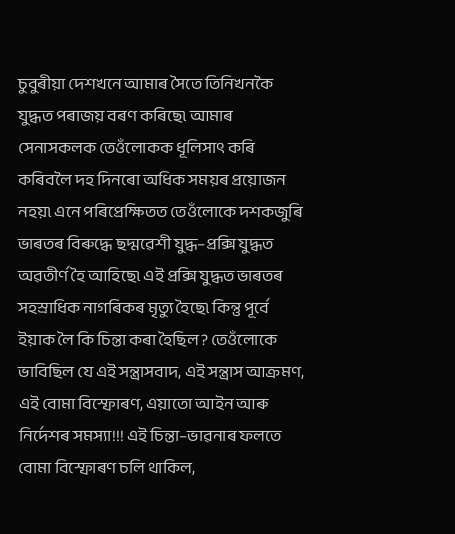চুবুৰীয়া দেশখনে আমাৰ সৈতে তিনিখনকৈ যুদ্ধত পৰাজয় বৰণ কৰিছে৷ আমাৰ সেনাসকলক তেওঁলোকক ধূলিসাৎ কৰি কৰিবলৈ দহ দিনৰো অধিক সময়ৰ প্ৰয়োজন নহয়৷ এনে পৰিপ্ৰেক্ষিতত তেওঁলোকে দশকজুৰি ভাৰতৰ বিৰুদ্ধে ছদ্মৱেশী যুদ্ধ–প্ৰক্সি যুদ্ধত অৱতীৰ্ণ হৈ আহিছে৷ এই প্ৰক্সি যুদ্ধত ভাৰতৰ সহস্ৰাধিক নাগৰিকৰ মৃত্যু হৈছে৷ কিন্তু পূৰ্বে ইয়াক লৈ কি চিন্তা কৰা হৈছিল? তেওঁলোকে ভাবিছিল যে এই সন্ত্ৰাসবাদ, এই সন্ত্ৰাস আক্ৰমণ, এই বোমা বিস্ফোৰণ, এয়াতো আইন আৰু নিৰ্দেশৰ সমস্যা!!! এই চিন্তা–ভাৱনাৰ ফলতে বোমা বিস্ফোৰণ চলি থাকিল,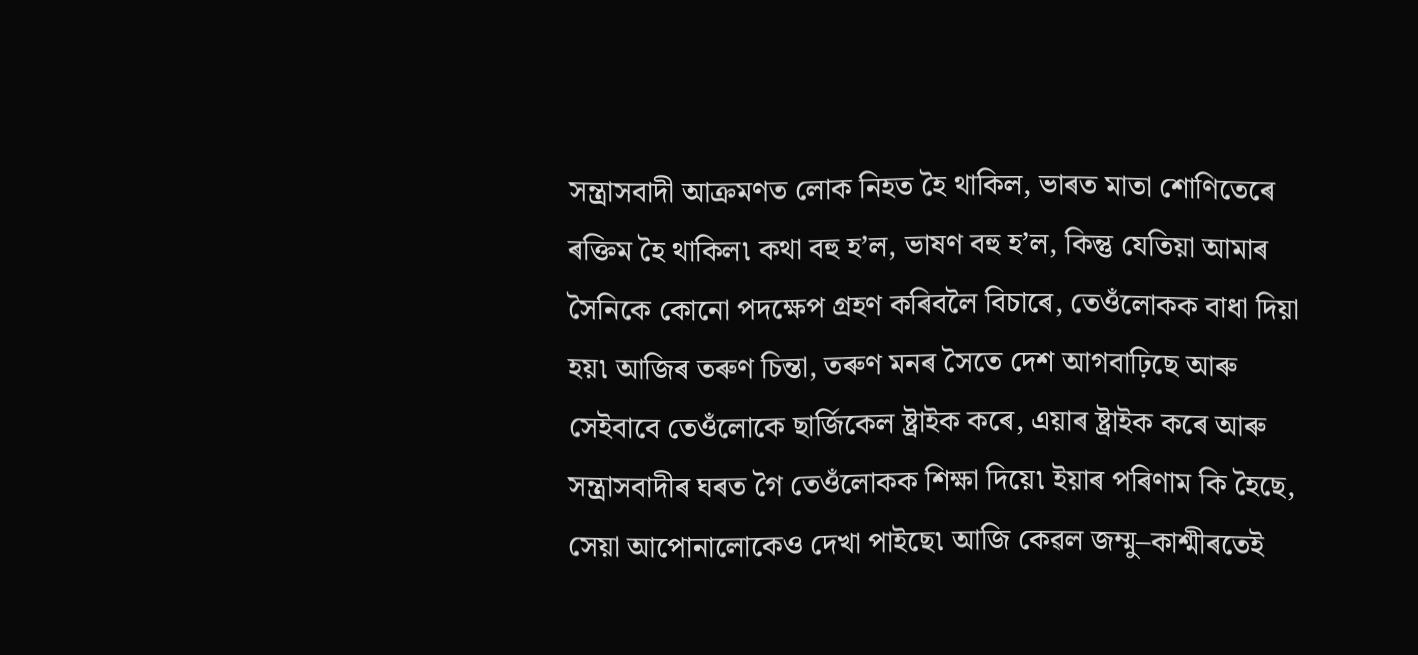সন্ত্ৰাসবাদী আক্ৰমণত লোক নিহত হৈ থাকিল, ভাৰত মাতা শোণিতেৰে ৰক্তিম হৈ থাকিল৷ কথা বহু হ’ল, ভাষণ বহু হ’ল, কিন্তু যেতিয়া আমাৰ সৈনিকে কোনো পদক্ষেপ গ্ৰহণ কৰিবলৈ বিচাৰে, তেওঁলোকক বাধা দিয়া হয়৷ আজিৰ তৰুণ চিন্তা, তৰুণ মনৰ সৈতে দেশ আগবাঢ়িছে আৰু সেইবাবে তেওঁলোকে ছাৰ্জিকেল ষ্ট্ৰাইক কৰে, এয়াৰ ষ্ট্ৰাইক কৰে আৰু সন্ত্ৰাসবাদীৰ ঘৰত গৈ তেওঁলোকক শিক্ষা দিয়ে৷ ইয়াৰ পৰিণাম কি হৈছে, সেয়া আপোনালোকেও দেখা পাইছে৷ আজি কেৱল জম্মু–কাশ্মীৰতেই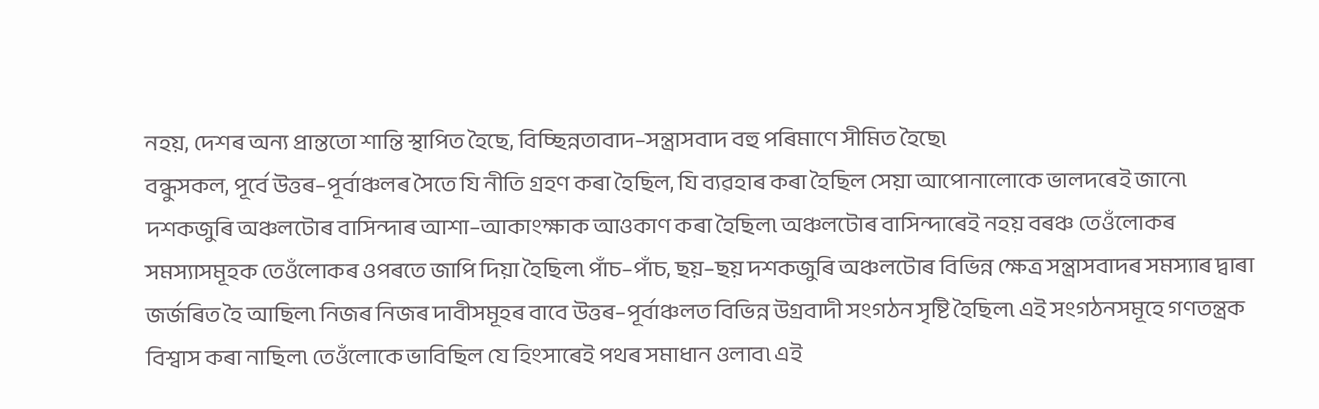নহয়, দেশৰ অন্য প্ৰান্ততো শান্তি স্থাপিত হৈছে, বিচ্ছিন্নতাবাদ–সন্ত্ৰাসবাদ বহু পৰিমাণে সীমিত হৈছে৷
বন্ধুসকল, পূৰ্বে উত্তৰ–পূৰ্বাঞ্চলৰ সৈতে যি নীতি গ্ৰহণ কৰা হৈছিল, যি ব্যৱহাৰ কৰা হৈছিল সেয়া আপোনালোকে ভালদৰেই জানে৷ দশকজুৰি অঞ্চলটোৰ বাসিন্দাৰ আশা–আকাংক্ষাক আওকাণ কৰা হৈছিল৷ অঞ্চলটোৰ বাসিন্দাৰেই নহয় বৰঞ্চ তেওঁলোকৰ সমস্যাসমূহক তেওঁলোকৰ ওপৰতে জাপি দিয়া হৈছিল৷ পাঁচ–পাঁচ, ছয়–ছয় দশকজুৰি অঞ্চলটোৰ বিভিন্ন ক্ষেত্ৰ সন্ত্ৰাসবাদৰ সমস্যাৰ দ্বাৰা জৰ্জৰিত হৈ আছিল৷ নিজৰ নিজৰ দাবীসমূহৰ বাবে উত্তৰ–পূৰ্বাঞ্চলত বিভিন্ন উগ্ৰবাদী সংগঠন সৃষ্টি হৈছিল৷ এই সংগঠনসমূহে গণতন্ত্ৰক বিশ্বাস কৰা নাছিল৷ তেওঁলোকে ভাবিছিল যে হিংসাৰেই পথৰ সমাধান ওলাব৷ এই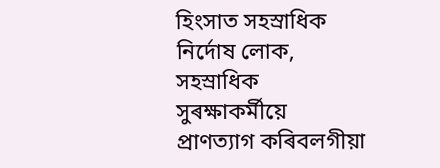হিংসাত সহস্ৰাধিক নিৰ্দোষ লোক, সহস্ৰাধিক সুৰক্ষাকৰ্মীয়ে প্ৰাণত্যাগ কৰিবলগীয়া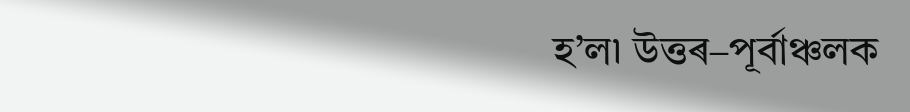হ’ল৷ উত্তৰ–পূৰ্বাঞ্চলক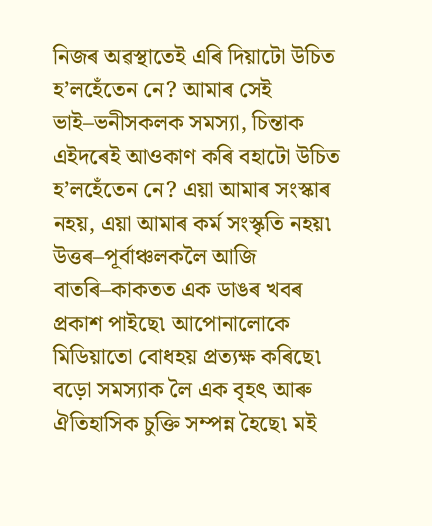নিজৰ অৱস্থাতেই এৰি দিয়াটো উচিত হ’লহেঁতেন নে? আমাৰ সেই ভাই–ভনীসকলক সমস্যা, চিন্তাক এইদৰেই আওকাণ কৰি বহাটো উচিত হ’লহেঁতেন নে? এয়া আমাৰ সংস্কাৰ নহয়, এয়া আমাৰ কৰ্ম সংস্কৃতি নহয়৷ উত্তৰ–পূৰ্বাঞ্চলকলৈ আজি বাতৰি–কাকতত এক ডাঙৰ খবৰ প্ৰকাশ পাইছে৷ আপোনালোকে মিডিয়াতো বোধহয় প্ৰত্যক্ষ কৰিছে৷ বড়ো সমস্যাক লৈ এক বৃহৎ আৰু ঐতিহাসিক চুক্তি সম্পন্ন হৈছে৷ মই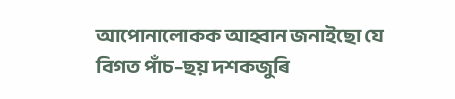আপোনালোকক আহ্বান জনাইছো যে বিগত পাঁচ–ছয় দশকজুৰি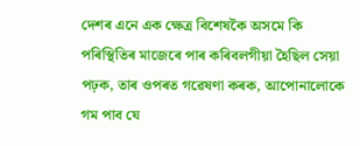দেশৰ এনে এক ক্ষেত্ৰ বিশেষকৈ অসমে কি পৰিস্থিতিৰ মাজেৰে পাৰ কৰিবলগীয়া হৈছিল সেয়া পঢ়ক, তাৰ ওপৰত গৱেষণা কৰক, আপোনালোকে গম পাব যে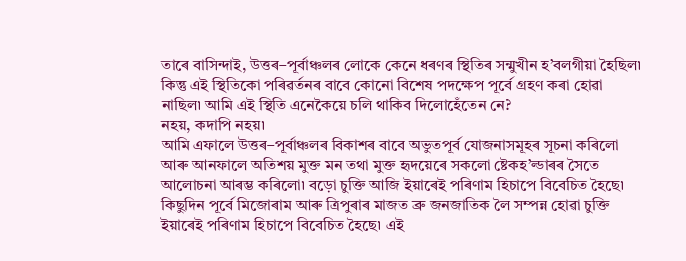তাৰে বাসিন্দাই, উত্তৰ–পূৰ্বাঞ্চলৰ লোকে কেনে ধৰণৰ স্থিতিৰ সন্মুখীন হ’বলগীয়া হৈছিল৷ কিন্তু এই স্থিতিকো পৰিৱৰ্তনৰ বাবে কোনো বিশেষ পদক্ষেপ পূৰ্বে গ্ৰহণ কৰা হোৱা নাছিল৷ আমি এই স্থিতি এনেকৈয়ে চলি থাকিব দিলোহেঁতেন নে?
নহয়, কদাপি নহয়৷
আমি এফালে উত্তৰ–পূৰ্বাঞ্চলৰ বিকাশৰ বাবে অভুতপূৰ্ব যোজনাসমূহৰ সূচনা কৰিলো আৰু আনফালে অতিশয় মুক্ত মন তথা মুক্ত হৃদয়েৰে সকলো ষ্টেকহ’ল্ডাৰৰ সৈতে আলোচনা আৰম্ভ কৰিলো৷ বড়ো চুক্তি আজি ইয়াৰেই পৰিণাম হিচাপে বিবেচিত হৈছে৷ কিছুদিন পূৰ্বে মিজোৰাম আৰু ত্ৰিপুৰাৰ মাজত ব্ৰু জনজাতিক লৈ সম্পন্ন হোৱা চুক্তি ইয়াৰেই পৰিণাম হিচাপে বিবেচিত হৈছে৷ এই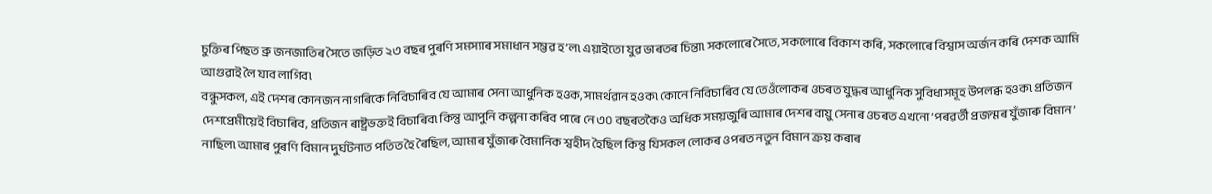চুক্তিৰ পিছত ব্ৰু জনজাতিৰ সৈতে জড়িত ২৩ বছৰ পুৰণি সমস্যাৰ সমাধান সম্ভৱ হ’ল৷ এয়াইতো যুৱ ভাৰতৰ চিন্তা৷ সকলোৰে সৈতে, সকলোৰে বিকাশ কৰি, সকলোৰে বিশ্বাস অৰ্জন কৰি দেশক আমি আগুৱাই লৈ যাব লাগিব৷
বন্ধুসকল, এই দেশৰ কোনজন নাগৰিকে নিবিচাৰিব যে আমাৰ সেনা আধুনিক হওক, সামৰ্থৱান হওক৷ কোনে নিবিচাৰিব যে তেওঁলোকৰ ওচৰত যুদ্ধৰ আধুনিক সুবিধাসমূহ উপলব্ধ হওক৷ প্ৰতিজন দেশপ্ৰেমীয়েই বিচাৰিব, প্ৰতিজন ৰাষ্ট্ৰভক্তই বিচাৰিব৷ কিন্তু আপুনি কল্পনা কৰিব পাৰে নে ৩০ বছৰতকৈও অধিক সময়জুৰি আমাৰ দেশৰ বায়ু সেনাৰ ওচৰত এখনো ‘পৰৱৰ্তী প্ৰজন্মৰ যুঁজাৰু বিমান’ নাছিল৷ আমাৰ পুৰণি বিমান দুৰ্ঘটনাত পতিত হৈ ৰৈছিল, আমাৰ যুঁজাৰু বৈমানিক শ্বহীদ হৈছিল কিন্তু যিসকল লোকৰ ওপৰত নতুন বিমান ক্ৰয় কৰাৰ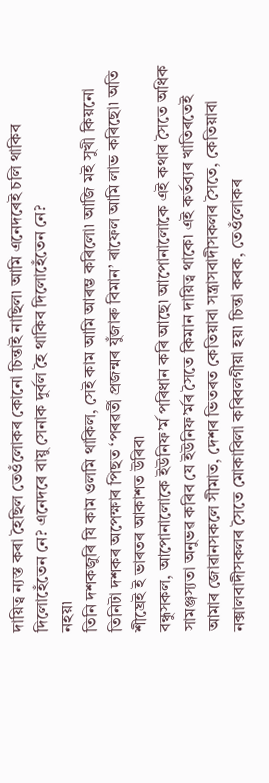দায়িত্ব ন্যস্ত কৰা হৈছিল তেওঁলোকৰ কোনো চিন্তাই নাছিল৷ আমি এনেদৰেই চলি থাকিব দিলোহেঁতেন নে? এনেদৰে বায়ু সেনাক দুৰ্বল হৈ থাকিব দিলোহেঁতেন নে?
নহয়৷
তিনি দশকজুৰি যি কাম ওলমি থাকিল, সেই কাম আমি আৰম্ভ কৰিলো৷ আজি মই সুখী কিয়নো তিনিটা দশকৰ অপেক্ষাৰ পিছত ‘পৰৱৰ্তী প্ৰজন্মৰ যুঁজাৰু বিমান’ ৰাফেল আমি লাভ কৰিছো৷ অতি শীঘ্ৰেই ই ভাৰতৰ আকাশত উৰিব৷
বন্ধুসকল, আপোনালোকে ইউনিফ’ৰ্ম পৰিধান কৰি আছে৷ আপোনালোকে এই কথাৰ সৈতে অধিক সামঞ্জস্যতা অনুভৱ কৰিব যে ইউনিফ’ৰ্মৰ সৈতে কিমান দায়িত্ব থাকে৷ এই কৰ্তব্যৰ খাতিৰতেই আমাৰ জোৱানসকলে সীমাত, দেশৰ ভিতৰত কেতিয়াবা সন্ত্ৰাসবাদীসকলৰ সৈতে, কেতিয়াবা নক্সালবাদীসকলৰ সৈতে মোকাবিলা কৰিবলগীয়া হয়৷ চিন্তা কৰক, তেওঁলোকৰ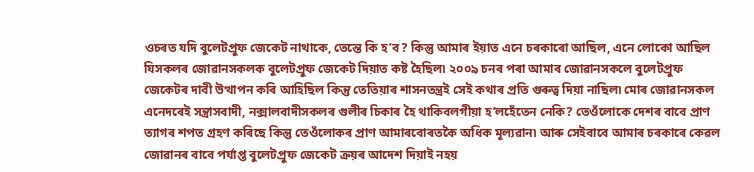ওচৰত যদি বুলেটপ্ৰুফ জেকেট নাথাকে, তেন্তে কি হ’ব? কিন্তু আমাৰ ইয়াত এনে চৰকাৰো আছিল, এনে লোকো আছিল যিসকলৰ জোৱানসকলক বুলেটপ্ৰুফ জেকেট দিয়াত কষ্ট হৈছিল৷ ২০০৯ চনৰ পৰা আমাৰ জোৱানসকলে বুলেটপ্ৰুফ জেকেটৰ দাবী উত্থাপন কৰি আহিছিল কিন্তু তেতিয়াৰ শাসনতন্ত্ৰই সেই কথাৰ প্ৰতি গুৰুত্ব দিয়া নাছিল৷ মোৰ জোৱানসকল এনেদৰেই সন্ত্ৰাসবাদী, নক্সালবাদীসকলৰ গুলীৰ চিকাৰ হৈ থাকিবলগীয়া হ’লহেঁতেন নেকি? তেওঁলোকে দেশৰ বাবে প্ৰাণ ত্যাগৰ শপত গ্ৰহণ কৰিছে কিন্তু তেওঁলোকৰ প্ৰাণ আমাৰবোৰতকৈ অধিক মূল্যৱান৷ আৰু সেইবাবে আমাৰ চৰকাৰে কেৱল জোৱানৰ বাবে পৰ্যাপ্ত বুলেটপ্ৰুফ জেকেট ক্ৰয়ৰ আদেশ দিয়াই নহয়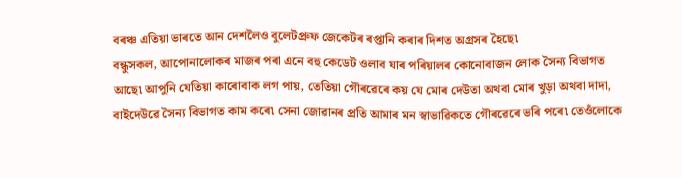বৰঞ্চ এতিয়া ভাৰতে আন দেশলৈও বুলেটপ্ৰুফ জেকেটৰ ৰপ্তানি কৰাৰ দিশত অগ্ৰসৰ হৈছে৷
বন্ধুসকল, আপোনালোকৰ মাজৰ পৰা এনে বহু কেডেট ওলাব যাৰ পৰিয়ালৰ কোনোবাজন লোক সৈন্য বিভাগত আছে৷ আপুনি যেতিয়া কাৰোবাক লগ পায়, তেতিয়া গৌৰৱেৰে কয় যে মোৰ দেউতা অথবা মোৰ খুড়া অথবা দাদা, বাইদেউৱে সৈন্য বিভাগত কাম কৰে৷ সেনা জোৱানৰ প্ৰতি আমাৰ মন স্বাভাৱিকতে গৌৰৱেৰে ভৰি পৰে৷ তেওঁলোকে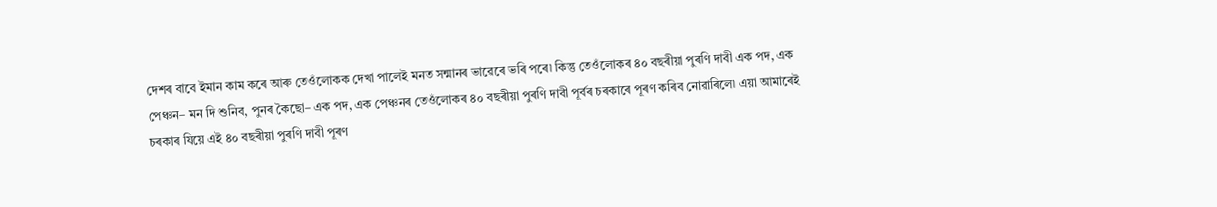দেশৰ বাবে ইমান কাম কৰে আৰু তেওঁলোকক দেখা পালেই মনত সন্মানৰ ভাৱেৰে ভৰি পৰে৷ কিন্তু তেওঁলোকৰ ৪০ বছৰীয়া পুৰণি দাবী এক পদ, এক পেঞ্চন– মন দি শুনিব, পুনৰ কৈছো– এক পদ, এক পেঞ্চনৰ তেওঁলোকৰ ৪০ বছৰীয়া পুৰণি দাবী পূৰ্বৰ চৰকাৰে পূৰণ কৰিব নোৱাৰিলে৷ এয়া আমাৰেই চৰকাৰ যিয়ে এই ৪০ বছৰীয়া পুৰণি দাবী পূৰণ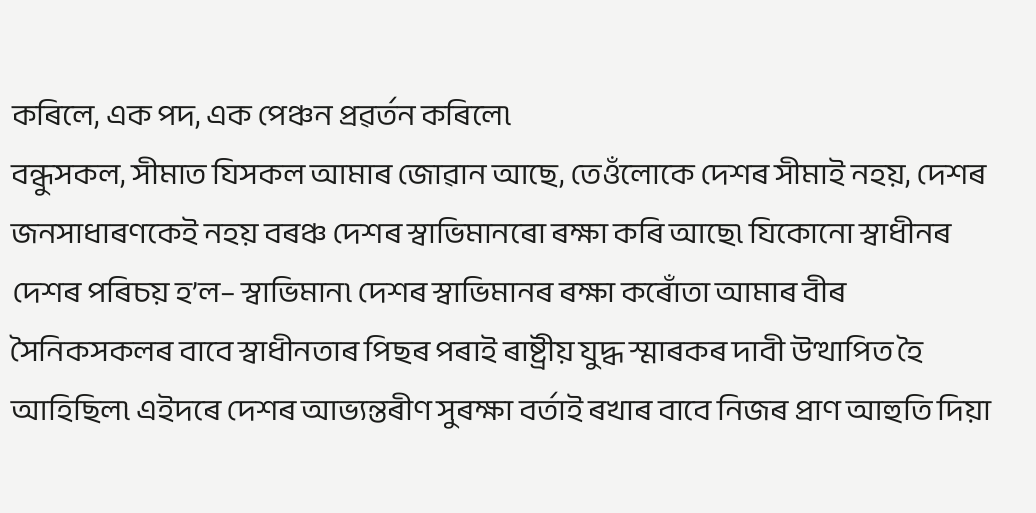কৰিলে, এক পদ, এক পেঞ্চন প্ৰৱৰ্তন কৰিলে৷
বন্ধুসকল, সীমাত যিসকল আমাৰ জোৱান আছে, তেওঁলোকে দেশৰ সীমাই নহয়, দেশৰ জনসাধাৰণকেই নহয় বৰঞ্চ দেশৰ স্বাভিমানৰো ৰক্ষা কৰি আছে৷ যিকোনো স্বাধীনৰ দেশৰ পৰিচয় হ’ল– স্বাভিমান৷ দেশৰ স্বাভিমানৰ ৰক্ষা কৰোঁতা আমাৰ বীৰ সৈনিকসকলৰ বাবে স্বাধীনতাৰ পিছৰ পৰাই ৰাষ্ট্ৰীয় যুদ্ধ স্মাৰকৰ দাবী উত্থাপিত হৈ আহিছিল৷ এইদৰে দেশৰ আভ্যন্তৰীণ সুৰক্ষা বৰ্তাই ৰখাৰ বাবে নিজৰ প্ৰাণ আহুতি দিয়া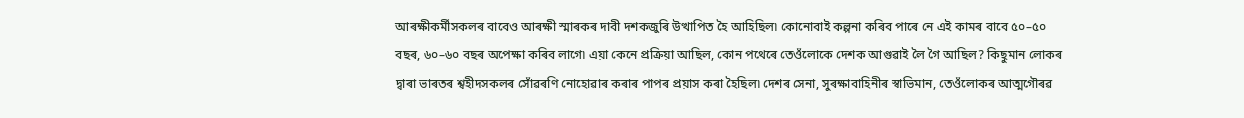আৰক্ষীকৰ্মীসকলৰ বাবেও আৰক্ষী স্মাৰকৰ দাবী দশকজুৰি উত্থাপিত হৈ আহিছিল৷ কোনোবাই কল্পনা কৰিব পাৰে নে এই কামৰ বাবে ৫০–৫০ বছৰ, ৬০–৬০ বছৰ অপেক্ষা কৰিব লাগে৷ এয়া কেনে প্ৰক্ৰিয়া আছিল, কোন পথেৰে তেওঁলোকে দেশক আগুৱাই লৈ গৈ আছিল? কিছুমান লোকৰ দ্বাৰা ভাৰতৰ শ্বহীদসকলৰ সোঁৱৰণি নোহোৱাৰ কৰাৰ পাপৰ প্ৰয়াস কৰা হৈছিল৷ দেশৰ সেনা, সুৰক্ষাবাহিনীৰ স্বাভিমান, তেওঁলোকৰ আত্মগৌৰৱ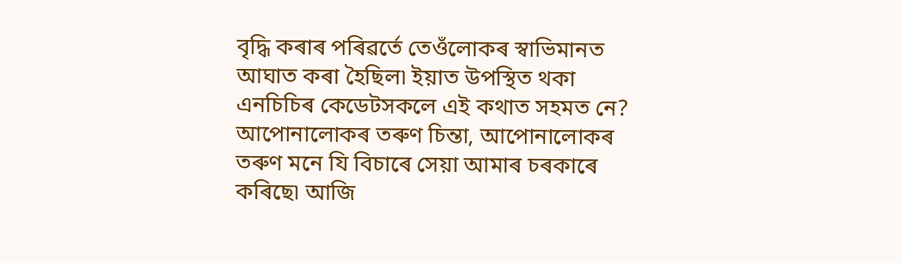বৃদ্ধি কৰাৰ পৰিৱৰ্তে তেওঁলোকৰ স্বাভিমানত আঘাত কৰা হৈছিল৷ ইয়াত উপস্থিত থকা এনচিচিৰ কেডেটসকলে এই কথাত সহমত নে? আপোনালোকৰ তৰুণ চিন্তা, আপোনালোকৰ তৰুণ মনে যি বিচাৰে সেয়া আমাৰ চৰকাৰে কৰিছে৷ আজি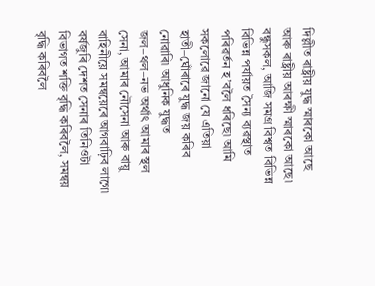দিল্লীত ৰাষ্ট্ৰীয় যুদ্ধ স্মাৰকো আছে আৰু ৰাষ্ট্ৰীয় আৰক্ষী স্মাৰকো আছে৷
বন্ধুসকল, আজি সমগ্ৰ বিশ্বত বিভিন্ন বিভিন্ন পৰ্যায়ত সৈন্য ব্যৱস্থাত পৰিৱৰ্তন হ’বলৈ ধৰিছে৷ আমি সকলোৱে জানো যে এতিয়া হাতী–ঘোঁৰাৰে যুদ্ধ জয় কৰিব নোৱাৰি৷ আধুনিক যুদ্ধত জল–থল–নভ অৰ্থাৎ আমাৰ স্থল সেনা, আমাৰ নৌসেনা আৰু বায়ু বাহিনীয়ে সমন্বয়েৰে আগবাঢ়িব লাগে৷ বৰ্ষজুৰি দেশত সেনাৰ তিনিওটা বিভাগত শক্তি বৃদ্ধি কৰিবলৈ, সমন্বয় বৃদ্ধি কৰিবলৈ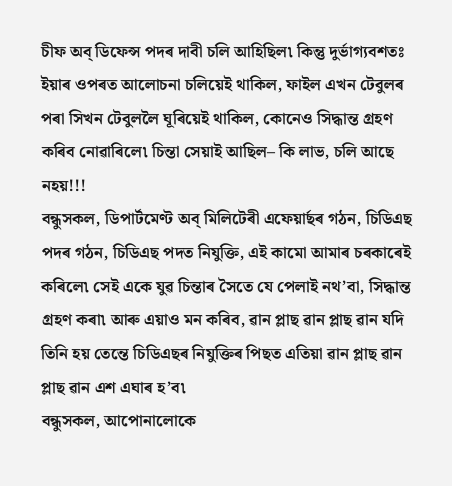চীফ অব্ ডিফেন্স পদৰ দাবী চলি আহিছিল৷ কিন্তু দুৰ্ভাগ্যবশতঃ ইয়াৰ ওপৰত আলোচনা চলিয়েই থাকিল, ফাইল এখন টেবুলৰ পৰা সিখন টেবুললৈ ঘূৰিয়েই থাকিল, কোনেও সিদ্ধান্ত গ্ৰহণ কৰিব নোৱাৰিলে৷ চিন্তা সেয়াই আছিল– কি লাভ, চলি আছে নহয়!!!
বন্ধুসকল, ডিপাৰ্টমেণ্ট অব্ মিলিটেৰী এফেয়াৰ্ছৰ গঠন, চিডিএছ পদৰ গঠন, চিডিএছ পদত নিযুক্তি, এই কামো আমাৰ চৰকাৰেই কৰিলে৷ সেই একে যুৱ চিন্তাৰ সৈতে যে পেলাই নথ’বা, সিদ্ধান্ত গ্ৰহণ কৰা৷ আৰু এয়াও মন কৰিব, ৱান প্লাছ ৱান প্লাছ ৱান যদি তিনি হয় তেন্তে চিডিএছৰ নিযুক্তিৰ পিছত এতিয়া ৱান প্লাছ ৱান প্লাছ ৱান এশ এঘাৰ হ’ব৷
বন্ধুসকল, আপোনালোকে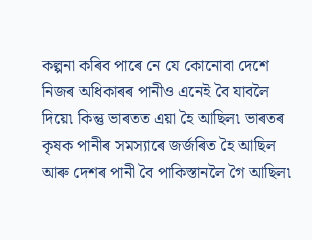কল্পনা কৰিব পাৰে নে যে কোনোবা দেশে নিজৰ অধিকাৰৰ পানীও এনেই বৈ যাবলৈ দিয়ে৷ কিন্তু ভাৰতত এয়া হৈ আছিল৷ ভাৰতৰ কৃষক পানীৰ সমস্যাৰে জৰ্জৰিত হৈ আছিল আৰু দেশৰ পানী বৈ পাকিস্তানলৈ গৈ আছিল৷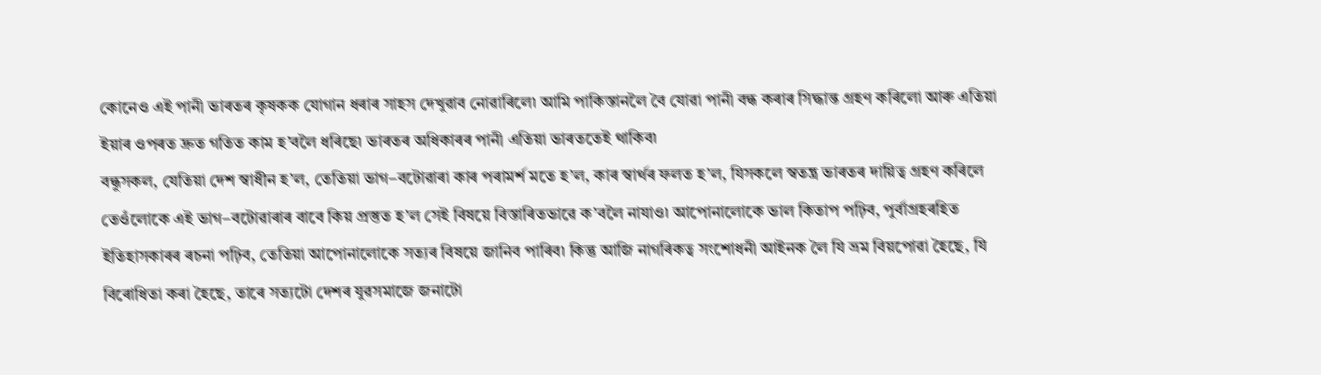কোনেও এই পানী ভাৰতৰ কৃষকক যোগান ধৰাৰ সাহস দেখুৱাব নোৱাৰিলে৷ আমি পাকিস্তানলৈ বৈ যোৱা পানী বন্ধ কৰাৰ সিদ্ধান্ত গ্ৰহণ কৰিলো আৰু এতিয়া ইয়াৰ ওপৰত দ্ৰুত গতিত কাম হ’বলৈ ধৰিছে৷ ভাৰতৰ অধিকাৰৰ পানী এতিয়া ভাৰততেই থাকিব৷
বন্ধুসকল, যেতিয়া দেশ স্বাধীন হ’ল, তেতিয়া ভাগ–বটোৱাৰা কাৰ পৰামৰ্শ মতে হ’ল, কাৰ স্বাৰ্থৰ ফলত হ’ল, যিসকলে স্বতন্ত্ৰ ভাৰতৰ দায়িত্ব গ্ৰহণ কৰিলে তেওঁলোকে এই ভাগ–বটোৱাৰাৰ বাবে কিয় প্ৰস্তুত হ’ল সেই বিষয়ে বিস্তাৰিতভাৱে ক’বলৈ নাযাও৷ আপোনালোকে ভাল কিতাপ পঢ়িব, পুৰ্বাগ্ৰহৰহিত ইতিহাসকাৰৰ ৰচনা পঢ়িব, তেতিয়া আপোনালোকে সত্যৰ বিষয়ে জানিব পাৰিব৷ কিন্তু আজি নাগৰিকত্ব সংশোধনী আইনক লৈ যি ভ্ৰম বিয়পোৱা হৈছে, যি বিৰোধিতা কৰা হৈছে, তাৰে সত্যটো দেশৰ যুৱসমাজে জনাটো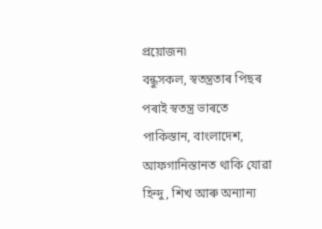প্ৰয়োজন৷
বন্ধুসকল, স্বতন্ত্ৰতাৰ পিছৰ পৰাই স্বতন্ত্ৰ ভাৰতে পাকিস্তান, বাংলাদেশ, আফগানিস্তানত থাকি যোৱা হিন্দু, শিখ আৰু অন্যান্য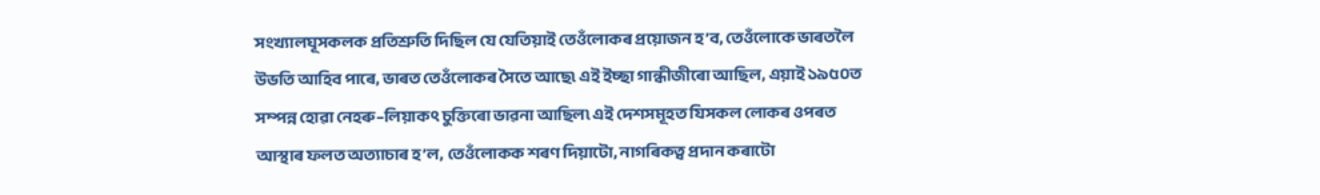সংখ্যালঘূসকলক প্ৰতিশ্ৰুতি দিছিল যে যেতিয়াই তেওঁলোকৰ প্ৰয়োজন হ’ব, তেওঁলোকে ভাৰতলৈ উভতি আহিব পাৰে, ভাৰত তেওঁলোকৰ সৈতে আছে৷ এই ইচ্ছা গান্ধীজীৰো আছিল, এয়াই ১৯৫০ত সম্পন্ন হোৱা নেহৰু–লিয়াকৎ চুক্তিৰো ভাৱনা আছিল৷ এই দেশসমূহত যিসকল লোকৰ ওপৰত আস্থাৰ ফলত অত্যাচাৰ হ’ল, তেওঁলোকক শৰণ দিয়াটো, নাগৰিকত্ব প্ৰদান কৰাটো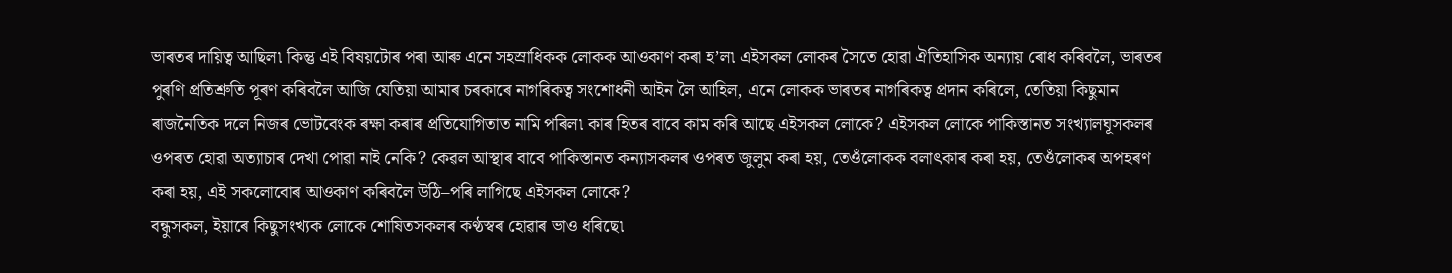ভাৰতৰ দায়িত্ব আছিল৷ কিন্তু এই বিষয়টোৰ পৰা আৰু এনে সহস্ৰাধিকক লোকক আওকাণ কৰা হ’ল৷ এইসকল লোকৰ সৈতে হোৱা ঐতিহাসিক অন্যায় ৰোধ কৰিবলৈ, ভাৰতৰ পুৰণি প্ৰতিশ্ৰুতি পূৰণ কৰিবলৈ আজি যেতিয়া আমাৰ চৰকাৰে নাগৰিকত্ব সংশোধনী আইন লৈ আহিল, এনে লোকক ভাৰতৰ নাগৰিকত্ব প্ৰদান কৰিলে, তেতিয়া কিছুমান ৰাজনৈতিক দলে নিজৰ ভোটবেংক ৰক্ষা কৰাৰ প্ৰতিযোগিতাত নামি পৰিল৷ কাৰ হিতৰ বাবে কাম কৰি আছে এইসকল লোকে? এইসকল লোকে পাকিস্তানত সংখ্যালঘূসকলৰ ওপৰত হোৱা অত্যাচাৰ দেখা পোৱা নাই নেকি? কেৱল আস্থাৰ বাবে পাকিস্তানত কন্যাসকলৰ ওপৰত জুলুম কৰা হয়, তেওঁলোকক বলাৎকাৰ কৰা হয়, তেওঁলোকৰ অপহৰণ কৰা হয়, এই সকলোবোৰ আওকাণ কৰিবলৈ উঠি–পৰি লাগিছে এইসকল লোকে?
বন্ধুসকল, ইয়াৰে কিছুসংখ্যক লোকে শোষিতসকলৰ কণ্ঠস্বৰ হোৱাৰ ভাও ধৰিছে৷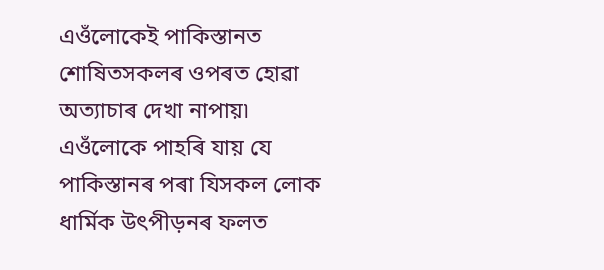এওঁলোকেই পাকিস্তানত শোষিতসকলৰ ওপৰত হোৱা অত্যাচাৰ দেখা নাপায়৷ এওঁলোকে পাহৰি যায় যে পাকিস্তানৰ পৰা যিসকল লোক ধাৰ্মিক উৎপীড়নৰ ফলত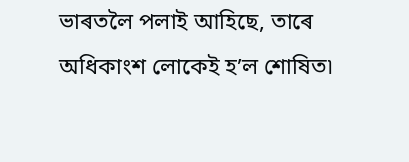ভাৰতলৈ পলাই আহিছে, তাৰে অধিকাংশ লোকেই হ’ল শোষিত৷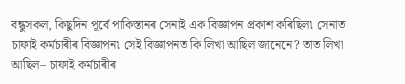বন্ধুসকল, কিছুদিন পূৰ্বে পাকিস্তানৰ সেনাই এক বিজ্ঞাপন প্ৰকাশ কৰিছিল৷ সেনাত চাফাই কৰ্মচাৰীৰ বিজ্ঞাপন৷ সেই বিজ্ঞাপনত কি লিখা আছিল জানেনে? তাত লিখা আছিল– চাফাই কৰ্মচাৰীৰ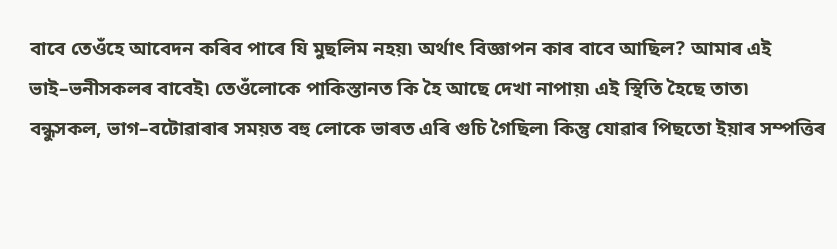বাবে তেওঁহে আবেদন কৰিব পাৰে যি মুছলিম নহয়৷ অৰ্থাৎ বিজ্ঞাপন কাৰ বাবে আছিল? আমাৰ এই ভাই–ভনীসকলৰ বাবেই৷ তেওঁলোকে পাকিস্তানত কি হৈ আছে দেখা নাপায়৷ এই স্থিতি হৈছে তাত৷
বন্ধুসকল, ভাগ–বটোৱাৰাৰ সময়ত বহু লোকে ভাৰত এৰি গুচি গৈছিল৷ কিন্তু যোৱাৰ পিছতো ইয়াৰ সম্পত্তিৰ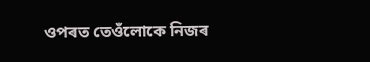ওপৰত তেওঁলোকে নিজৰ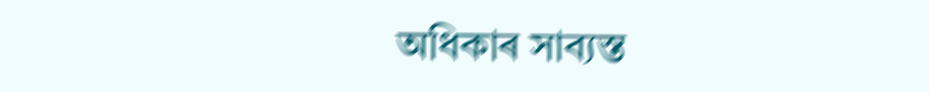অধিকাৰ সাব্যস্ত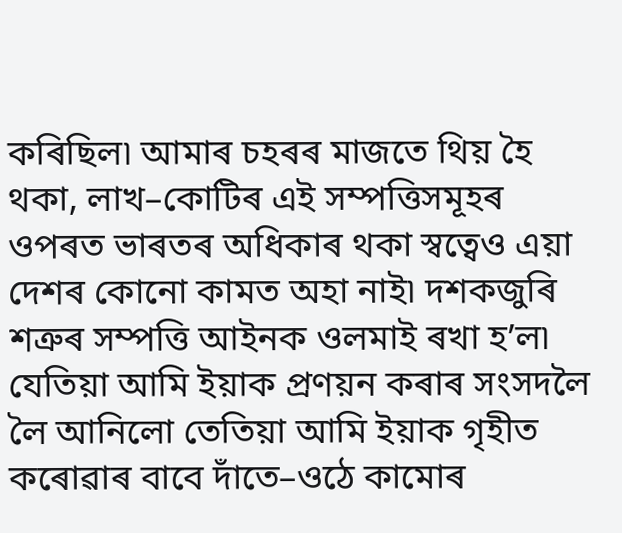কৰিছিল৷ আমাৰ চহৰৰ মাজতে থিয় হৈ থকা, লাখ–কোটিৰ এই সম্পত্তিসমূহৰ ওপৰত ভাৰতৰ অধিকাৰ থকা স্বত্বেও এয়া দেশৰ কোনো কামত অহা নাই৷ দশকজুৰি শত্ৰুৰ সম্পত্তি আইনক ওলমাই ৰখা হ’ল৷ যেতিয়া আমি ইয়াক প্ৰণয়ন কৰাৰ সংসদলৈ লৈ আনিলো তেতিয়া আমি ইয়াক গৃহীত কৰোৱাৰ বাবে দাঁতে–ওঠে কামোৰ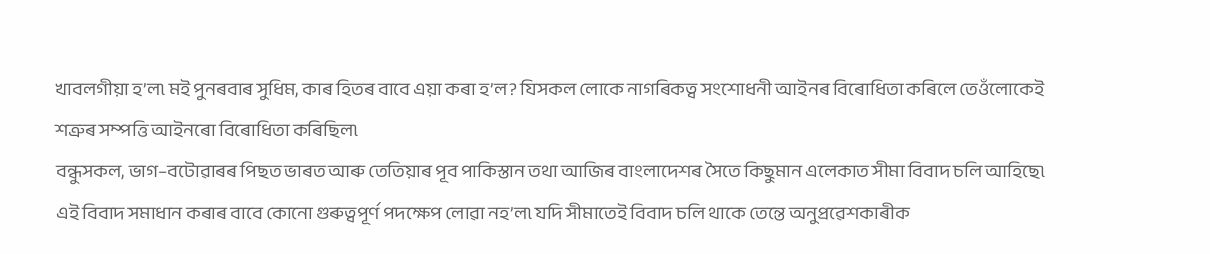খাবলগীয়া হ’ল৷ মই পুনৰবাৰ সুধিম, কাৰ হিতৰ বাবে এয়া কৰা হ’ল? যিসকল লোকে নাগৰিকত্ব সংশোধনী আইনৰ বিৰোধিতা কৰিলে তেওঁলোকেই শত্ৰুৰ সম্পত্তি আইনৰো বিৰোধিতা কৰিছিল৷
বন্ধুসকল, ভাগ–বটোৱাৰৰ পিছত ভাৰত আৰু তেতিয়াৰ পূব পাকিস্তান তথা আজিৰ বাংলাদেশৰ সৈতে কিছুমান এলেকাত সীমা বিবাদ চলি আহিছে৷ এই বিবাদ সমাধান কৰাৰ বাবে কোনো গুৰুত্বপূৰ্ণ পদক্ষেপ লোৱা নহ’ল৷ যদি সীমাতেই বিবাদ চলি থাকে তেন্তে অনুপ্ৰৱেশকাৰীক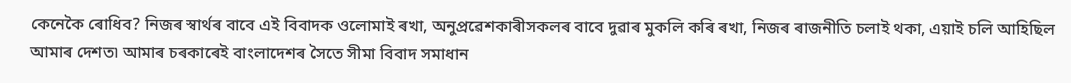কেনেকৈ ৰোধিব? নিজৰ স্বাৰ্থৰ বাবে এই বিবাদক ওলোমাই ৰখা, অনুপ্ৰৱেশকাৰীসকলৰ বাবে দুৱাৰ মুকলি কৰি ৰখা, নিজৰ ৰাজনীতি চলাই থকা, এয়াই চলি আহিছিল আমাৰ দেশত৷ আমাৰ চৰকাৰেই বাংলাদেশৰ সৈতে সীমা বিবাদ সমাধান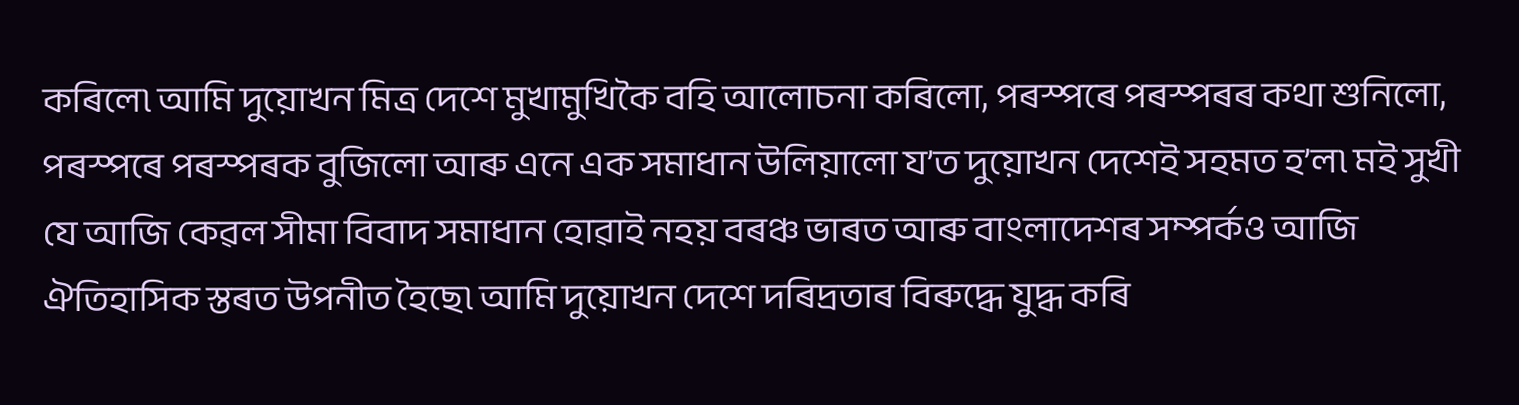কৰিলে৷ আমি দুয়োখন মিত্ৰ দেশে মুখামুখিকৈ বহি আলোচনা কৰিলো, পৰস্পৰে পৰস্পৰৰ কথা শুনিলো, পৰস্পৰে পৰস্পৰক বুজিলো আৰু এনে এক সমাধান উলিয়ালো য’ত দুয়োখন দেশেই সহমত হ’ল৷ মই সুখী যে আজি কেৱল সীমা বিবাদ সমাধান হোৱাই নহয় বৰঞ্চ ভাৰত আৰু বাংলাদেশৰ সম্পৰ্কও আজি ঐতিহাসিক স্তৰত উপনীত হৈছে৷ আমি দুয়োখন দেশে দৰিদ্ৰতাৰ বিৰুদ্ধে যুদ্ধ কৰি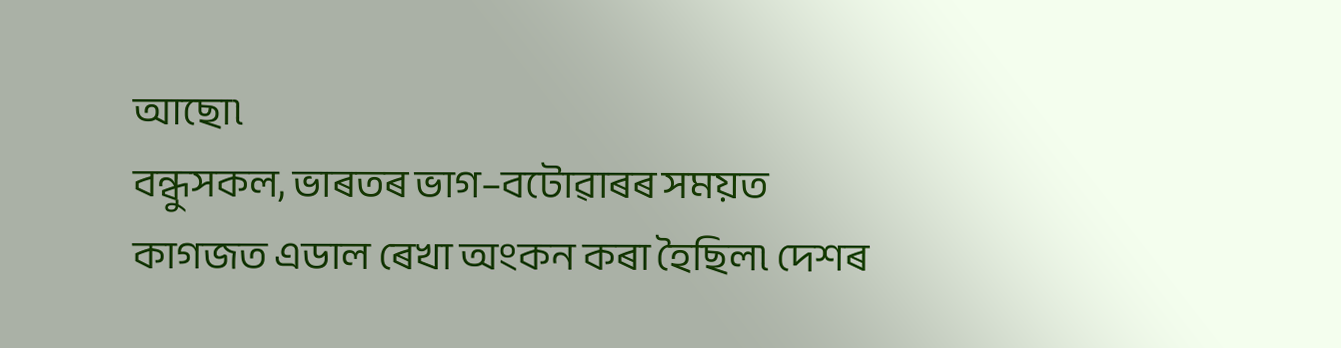আছো৷
বন্ধুসকল, ভাৰতৰ ভাগ–বটোৱাৰৰ সময়ত কাগজত এডাল ৰেখা অংকন কৰা হৈছিল৷ দেশৰ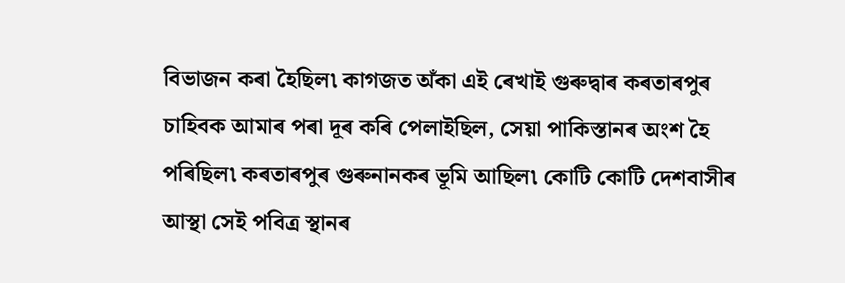বিভাজন কৰা হৈছিল৷ কাগজত অঁকা এই ৰেখাই গুৰুদ্বাৰ কৰতাৰপুৰ চাহিবক আমাৰ পৰা দূৰ কৰি পেলাইছিল, সেয়া পাকিস্তানৰ অংশ হৈ পৰিছিল৷ কৰতাৰপুৰ গুৰুনানকৰ ভূমি আছিল৷ কোটি কোটি দেশবাসীৰ আস্থা সেই পবিত্ৰ স্থানৰ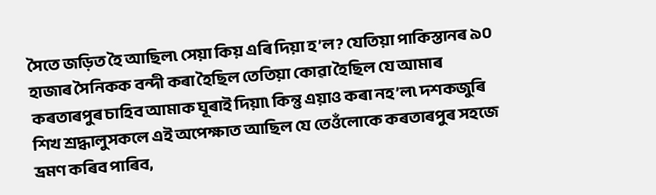সৈতে জড়িত হৈ আছিল৷ সেয়া কিয় এৰি দিয়া হ’ল? যেতিয়া পাকিস্তানৰ ৯০ হাজাৰ সৈনিকক বন্দী কৰা হৈছিল তেতিয়া কোৱা হৈছিল যে আমাৰ কৰতাৰপুৰ চাহিব আমাক ঘূৰাই দিয়া৷ কিন্তু এয়াও কৰা নহ’ল৷ দশকজুৰি শিখ শ্ৰদ্ধালুসকলে এই অপেক্ষাত আছিল যে তেওঁলোকে কৰতাৰপুৰ সহজে ভ্ৰমণ কৰিব পাৰিব,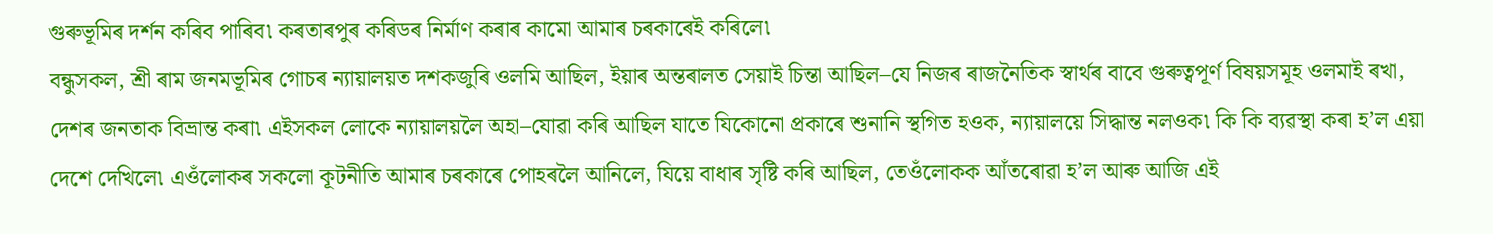গুৰুভূমিৰ দৰ্শন কৰিব পাৰিব৷ কৰতাৰপুৰ কৰিডৰ নিৰ্মাণ কৰাৰ কামো আমাৰ চৰকাৰেই কৰিলে৷
বন্ধুসকল, শ্ৰী ৰাম জনমভূমিৰ গোচৰ ন্যায়ালয়ত দশকজুৰি ওলমি আছিল, ইয়াৰ অন্তৰালত সেয়াই চিন্তা আছিল–যে নিজৰ ৰাজনৈতিক স্বাৰ্থৰ বাবে গুৰুত্বপূৰ্ণ বিষয়সমূহ ওলমাই ৰখা, দেশৰ জনতাক বিভ্ৰান্ত কৰা৷ এইসকল লোকে ন্যায়ালয়লৈ অহা–যোৱা কৰি আছিল যাতে যিকোনো প্ৰকাৰে শুনানি স্থগিত হওক, ন্যায়ালয়ে সিদ্ধান্ত নলওক৷ কি কি ব্যৱস্থা কৰা হ’ল এয়া দেশে দেখিলে৷ এওঁলোকৰ সকলো কূটনীতি আমাৰ চৰকাৰে পোহৰলৈ আনিলে, যিয়ে বাধাৰ সৃষ্টি কৰি আছিল, তেওঁলোকক আঁতৰোৱা হ’ল আৰু আজি এই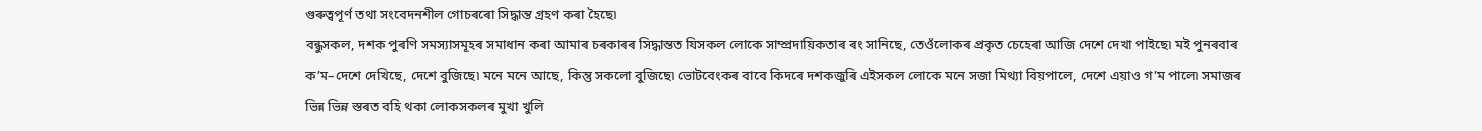গুৰুত্বপূৰ্ণ তথা সংবেদনশীল গোচৰৰো সিদ্ধান্ত গ্ৰহণ কৰা হৈছে৷
বন্ধুসকল, দশক পুৰণি সমস্যাসমূহৰ সমাধান কৰা আমাৰ চৰকাৰৰ সিদ্ধান্তত যিসকল লোকে সাম্প্ৰদায়িকতাৰ ৰং সানিছে, তেওঁলোকৰ প্ৰকৃত চেহেৰা আজি দেশে দেখা পাইছে৷ মই পুনৰবাৰ ক’ম–দেশে দেখিছে, দেশে বুজিছে৷ মনে মনে আছে, কিন্তু সকলো বুজিছে৷ ভোটবেংকৰ বাবে কিদৰে দশকজুৰি এইসকল লোকে মনে সজা মিথ্যা বিয়পালে, দেশে এয়াও গ’ম পালে৷ সমাজৰ ভিন্ন ভিন্ন স্তৰত বহি থকা লোকসকলৰ মুখা খুলি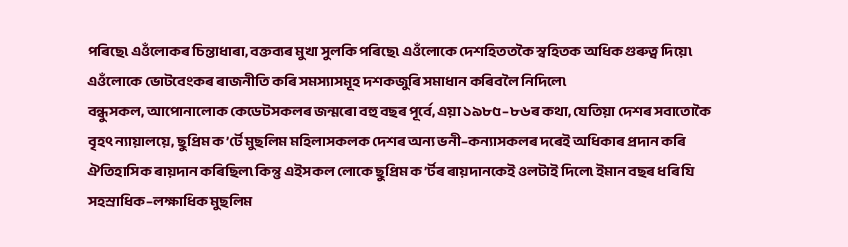পৰিছে৷ এওঁলোকৰ চিন্তাধাৰা, বক্তব্যৰ মুখা সুলকি পৰিছে৷ এওঁলোকে দেশহিততকৈ স্বহিতক অধিক গুৰুত্ব দিয়ে৷ এওঁলোকে ভোটবেংকৰ ৰাজনীতি কৰি সমস্যাসমূহ দশকজুৰি সমাধান কৰিবলৈ নিদিলে৷
বন্ধুসকল, আপোনালোক কেডেটসকলৰ জন্মৰো বহু বছৰ পূৰ্বে, এয়া ১৯৮৫–৮৬ৰ কথা, যেতিয়া দেশৰ সবাতোকৈ বৃহৎ ন্যায়ালয়ে, ছুপ্ৰিম ক’ৰ্টে মুছলিম মহিলাসকলক দেশৰ অন্য ভনী–কন্যাসকলৰ দৰেই অধিকাৰ প্ৰদান কৰি ঐতিহাসিক ৰায়দান কৰিছিল৷ কিন্তু এইসকল লোকে ছুপ্ৰিম ক’ৰ্টৰ ৰায়দানকেই ওলটাই দিলে৷ ইমান বছৰ ধৰি যি সহস্ৰাধিক–লক্ষাধিক মুছলিম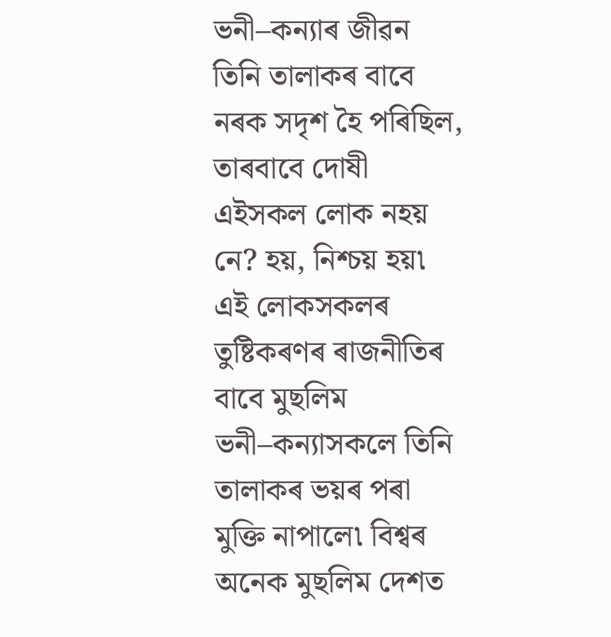ভনী–কন্যাৰ জীৱন তিনি তালাকৰ বাবে নৰক সদৃশ হৈ পৰিছিল, তাৰবাবে দোষী এইসকল লোক নহয় নে? হয়, নিশ্চয় হয়৷ এই লোকসকলৰ তুষ্টিকৰণৰ ৰাজনীতিৰ বাবে মুছলিম ভনী–কন্যাসকলে তিনি তালাকৰ ভয়ৰ পৰা মুক্তি নাপালে৷ বিশ্বৰ অনেক মুছলিম দেশত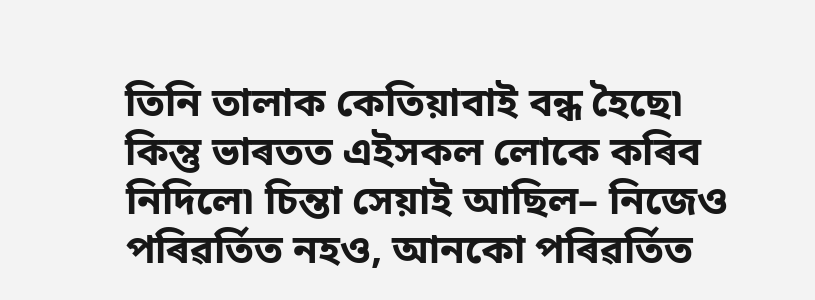তিনি তালাক কেতিয়াবাই বন্ধ হৈছে৷ কিন্তু ভাৰতত এইসকল লোকে কৰিব নিদিলে৷ চিন্তা সেয়াই আছিল– নিজেও পৰিৱৰ্তিত নহও, আনকো পৰিৱৰ্তিত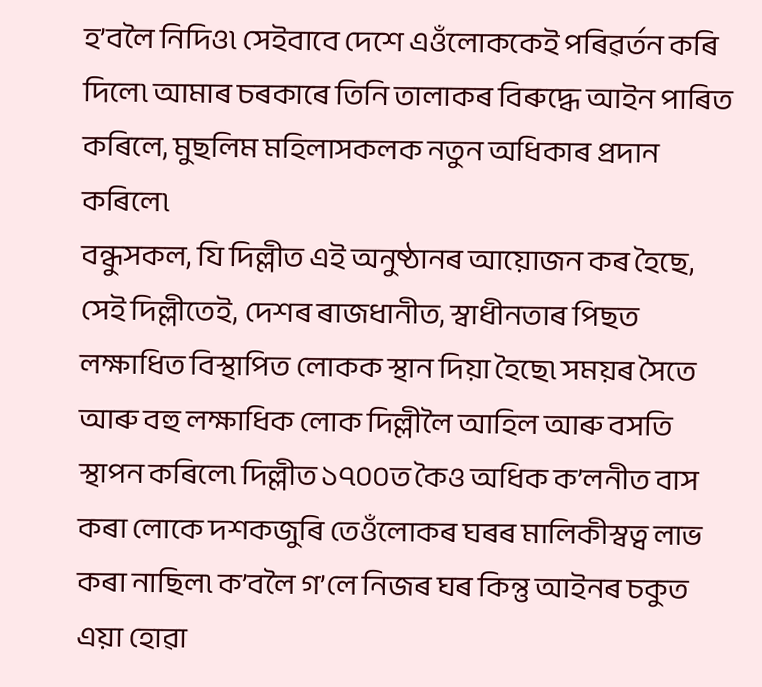হ’বলৈ নিদিও৷ সেইবাবে দেশে এওঁলোককেই পৰিৱৰ্তন কৰি দিলে৷ আমাৰ চৰকাৰে তিনি তালাকৰ বিৰুদ্ধে আইন পাৰিত কৰিলে, মুছলিম মহিলাসকলক নতুন অধিকাৰ প্ৰদান কৰিলে৷
বন্ধুসকল, যি দিল্লীত এই অনুষ্ঠানৰ আয়োজন কৰ হৈছে, সেই দিল্লীতেই, দেশৰ ৰাজধানীত, স্বাধীনতাৰ পিছত লক্ষাধিত বিস্থাপিত লোকক স্থান দিয়া হৈছে৷ সময়ৰ সৈতে আৰু বহু লক্ষাধিক লোক দিল্লীলৈ আহিল আৰু বসতি স্থাপন কৰিলে৷ দিল্লীত ১৭০০ত কৈও অধিক ক’লনীত বাস কৰা লোকে দশকজুৰি তেওঁলোকৰ ঘৰৰ মালিকীস্বত্ব লাভ কৰা নাছিল৷ ক’বলৈ গ’লে নিজৰ ঘৰ কিন্তু আইনৰ চকুত এয়া হোৱা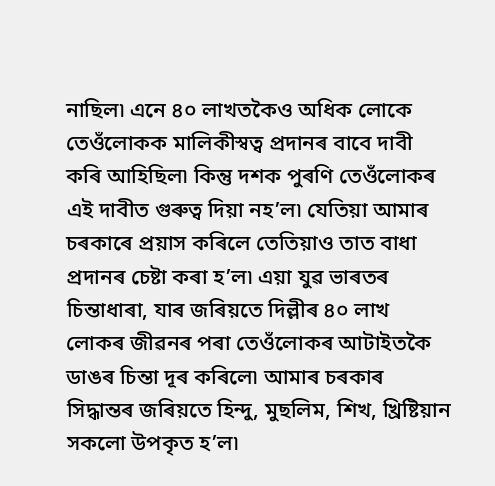নাছিল৷ এনে ৪০ লাখতকৈও অধিক লোকে তেওঁলোকক মালিকীস্বত্ব প্ৰদানৰ বাবে দাবী কৰি আহিছিল৷ কিন্তু দশক পুৰণি তেওঁলোকৰ এই দাবীত গুৰুত্ব দিয়া নহ’ল৷ যেতিয়া আমাৰ চৰকাৰে প্ৰয়াস কৰিলে তেতিয়াও তাত বাধা প্ৰদানৰ চেষ্টা কৰা হ’ল৷ এয়া যুৱ ভাৰতৰ চিন্তাধাৰা, যাৰ জৰিয়তে দিল্লীৰ ৪০ লাখ লোকৰ জীৱনৰ পৰা তেওঁলোকৰ আটাইতকৈ ডাঙৰ চিন্তা দূৰ কৰিলে৷ আমাৰ চৰকাৰ সিদ্ধান্তৰ জৰিয়তে হিন্দু, মুছলিম, শিখ, খ্ৰিষ্টিয়ান সকলো উপকৃত হ’ল৷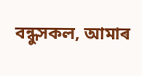বন্ধুসকল, আমাৰ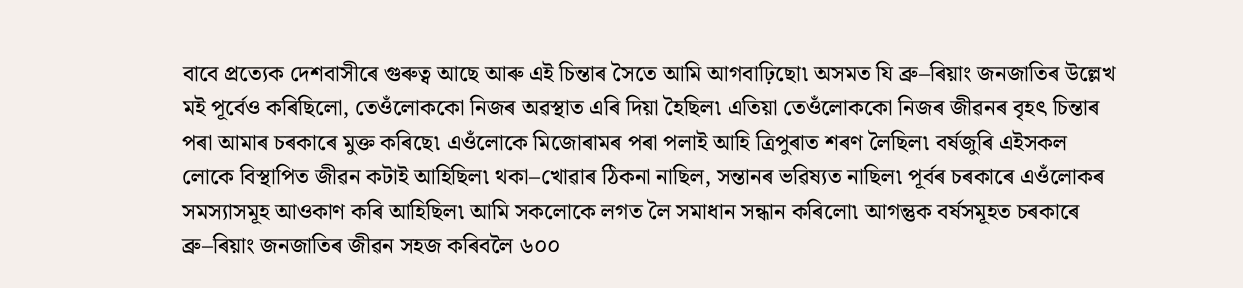বাবে প্ৰত্যেক দেশবাসীৰে গুৰুত্ব আছে আৰু এই চিন্তাৰ সৈতে আমি আগবাঢ়িছো৷ অসমত যি ব্ৰু–ৰিয়াং জনজাতিৰ উল্লেখ মই পূৰ্বেও কৰিছিলো, তেওঁলোককো নিজৰ অৱস্থাত এৰি দিয়া হৈছিল৷ এতিয়া তেওঁলোককো নিজৰ জীৱনৰ বৃহৎ চিন্তাৰ পৰা আমাৰ চৰকাৰে মুক্ত কৰিছে৷ এওঁলোকে মিজোৰামৰ পৰা পলাই আহি ত্ৰিপুৰাত শৰণ লৈছিল৷ বৰ্ষজুৰি এইসকল লোকে বিস্থাপিত জীৱন কটাই আহিছিল৷ থকা–খোৱাৰ ঠিকনা নাছিল, সন্তানৰ ভৱিষ্যত নাছিল৷ পূৰ্বৰ চৰকাৰে এওঁলোকৰ সমস্যাসমূহ আওকাণ কৰি আহিছিল৷ আমি সকলোকে লগত লৈ সমাধান সন্ধান কৰিলো৷ আগন্তুক বৰ্ষসমূহত চৰকাৰে ব্ৰু–ৰিয়াং জনজাতিৰ জীৱন সহজ কৰিবলৈ ৬০০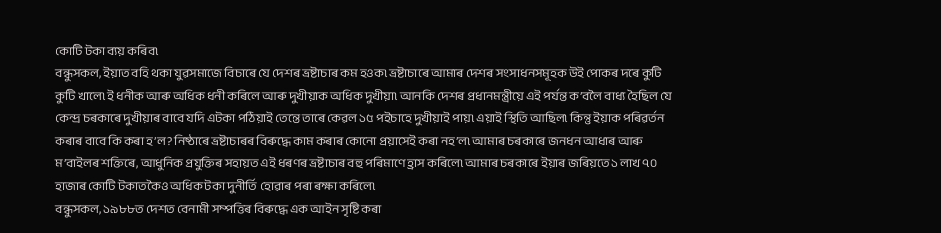কোটি টকা ব্যয় কৰিব৷
বন্ধুসকল, ইয়াত বহি থকা যুৱসমাজে বিচাৰে যে দেশৰ ভ্ৰষ্টাচাৰ কম হওক৷ ভ্ৰষ্টাচাৰে আমাৰ দেশৰ সংসাধনসমূহক উই পোকৰ দৰে কুটি কুটি খালে৷ ই ধনীক আৰু অধিক ধনী কৰিলে আৰু দুখীয়াক অধিক দুখীয়া৷ আনকি দেশৰ প্ৰধানমন্ত্ৰীয়ে এই পৰ্যন্ত ক’বলৈ বাধ্য হৈছিল যে কেন্দ্ৰ চৰকাৰে দুখীয়াৰ বাবে যদি এটকা পঠিয়াই তেন্তে তাৰে কেৱল ১৫ পইচাহে দুখীয়াই পায়৷ এয়াই স্থিতি আছিল৷ কিন্তু ইয়াক পৰিৱৰ্তন কৰাৰ বাবে কি কৰা হ’ল? নিষ্ঠাৰে ভ্ৰষ্টাচাৰৰ বিৰুদ্ধে কাম কৰাৰ কোনো প্ৰয়াসেই কৰা নহ’ল৷ আমাৰ চৰকাৰে জনধন আধাৰ আৰু ম’বাইলৰ শক্তিৰে, আধুনিক প্ৰযুক্তিৰ সহায়ত এই ধৰণৰ ভ্ৰষ্টাচাৰ বহু পৰিমাণে হ্ৰাস কৰিলে৷ আমাৰ চৰকাৰে ইয়াৰ জৰিয়তে ১ লাখ ৭০ হাজাৰ কোটি টকাতকৈও অধিক টকা দুনীৰ্তি হোৱাৰ পৰা ৰক্ষা কৰিলে৷
বন্ধুসকল, ১৯৮৮ত দেশত বেনামী সম্পত্তিৰ বিৰুদ্ধে এক আইন সৃষ্টি কৰা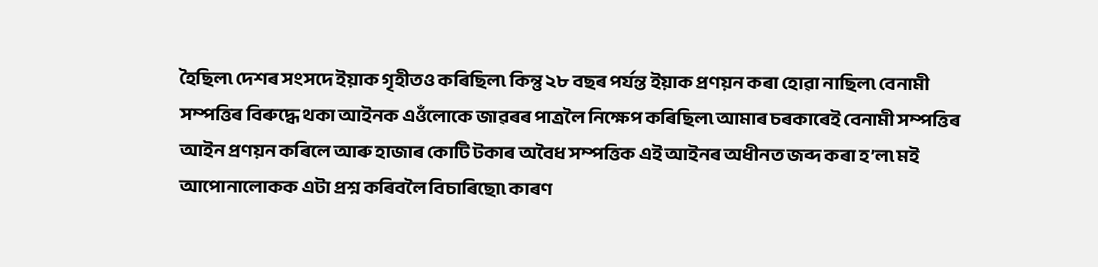হৈছিল৷ দেশৰ সংসদে ইয়াক গৃহীতও কৰিছিল৷ কিন্তু ২৮ বছৰ পৰ্যন্ত ইয়াক প্ৰণয়ন কৰা হোৱা নাছিল৷ বেনামী সম্পত্তিৰ বিৰুদ্ধে থকা আইনক এওঁলোকে জাৱৰৰ পাত্ৰলৈ নিক্ষেপ কৰিছিল৷ আমাৰ চৰকাৰেই বেনামী সম্পত্তিৰ আইন প্ৰণয়ন কৰিলে আৰু হাজাৰ কোটি টকাৰ অবৈধ সম্পত্তিক এই আইনৰ অধীনত জব্দ কৰা হ’ল৷ মই আপোনালোকক এটা প্ৰশ্ন কৰিবলৈ বিচাৰিছো৷ কাৰণ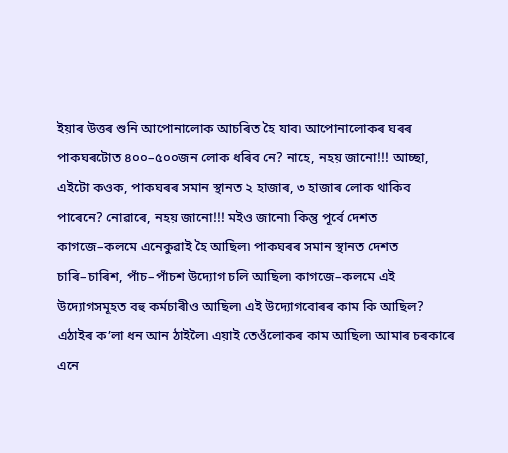ইয়াৰ উত্তৰ শুনি আপোনালোক আচৰিত হৈ যাব৷ আপোনালোকৰ ঘৰৰ পাকঘৰটোত ৪০০–৫০০জন লোক ধৰিব নে? নাহে, নহয় জানো!!! আচ্ছা, এইটো কওক, পাকঘৰৰ সমান স্থানত ২ হাজাৰ, ৩ হাজাৰ লোক থাকিব পাৰেনে? নোৱাৰে, নহয় জানো!!! মইও জানো৷ কিন্তু পূৰ্বে দেশত কাগজে–কলমে এনেকুৱাই হৈ আছিল৷ পাকঘৰৰ সমান স্থানত দেশত চাৰি–চাৰিশ, পাঁচ–পাঁচশ উদ্যোগ চলি আছিল৷ কাগজে–কলমে এই উদ্যোগসমূহত বহু কৰ্মচাৰীও আছিল৷ এই উদ্যোগবোৰৰ কাম কি আছিল? এঠাইৰ ক’লা ধন আন ঠাইলৈ৷ এয়াই তেওঁলোকৰ কাম আছিল৷ আমাৰ চৰকাৰে এনে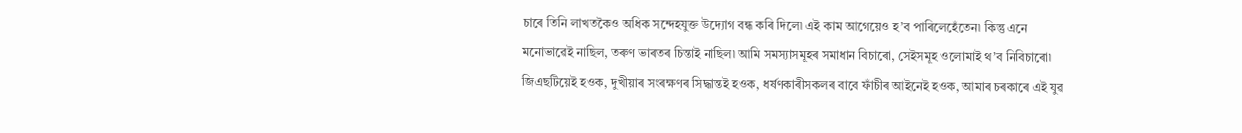চাৰে তিনি লাখতকৈও অধিক সন্দেহযুক্ত উদ্যোগ বন্ধ কৰি দিলে৷ এই কাম আগেয়েও হ’ব পাৰিলেহেঁতেন৷ কিন্তু এনে মনোভাৱেই নাছিল, তৰুণ ভাৰতৰ চিন্তাই নাছিল৷ আমি সমস্যাসমূহৰ সমাধান বিচাৰো, সেইসমূহ ওলোমাই থ’ব নিবিচাৰো৷ জিএছটিয়েই হওক, দুখীয়াৰ সংৰক্ষণৰ সিদ্ধান্তই হওক, ধৰ্ষণকাৰীসকলৰ বাবে ফাঁচীৰ আইনেই হওক, আমাৰ চৰকাৰে এই যুৱ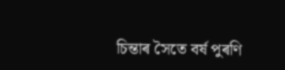চিন্তাৰ সৈতে বৰ্ষ পুৰণি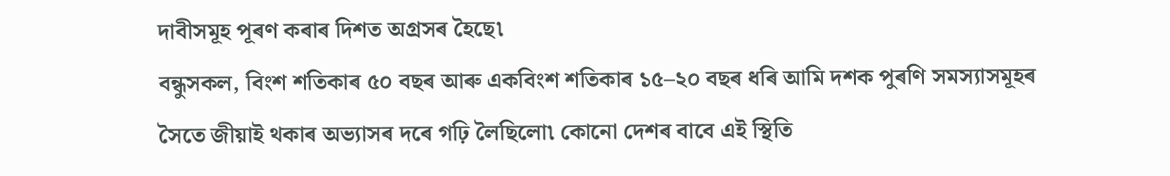দাবীসমূহ পূৰণ কৰাৰ দিশত অগ্ৰসৰ হৈছে৷
বন্ধুসকল, বিংশ শতিকাৰ ৫০ বছৰ আৰু একবিংশ শতিকাৰ ১৫–২০ বছৰ ধৰি আমি দশক পুৰণি সমস্যাসমূহৰ সৈতে জীয়াই থকাৰ অভ্যাসৰ দৰে গঢ়ি লৈছিলো৷ কোনো দেশৰ বাবে এই স্থিতি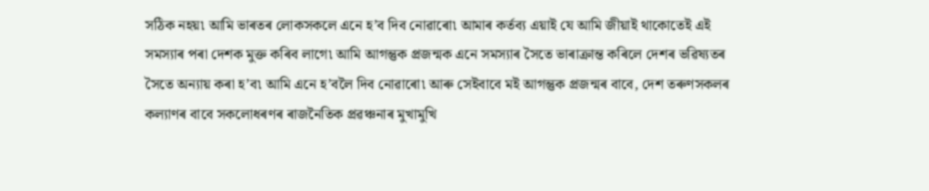সঠিক নহয়৷ আমি ভাৰতৰ লোকসকলে এনে হ’ব দিব নোৱাৰো৷ আমাৰ কৰ্তব্য এয়াই যে আমি জীয়াই থাকোতেই এই সমস্যাৰ পৰা দেশক মুক্ত কৰিব লাগে৷ আমি আগন্তুক প্ৰজন্মক এনে সমস্যাৰ সৈতে ভাৰাক্ৰান্ত কৰিলে দেশৰ ভৱিষ্যতৰ সৈতে অন্যায় কৰা হ’ব৷ আমি এনে হ’বলৈ দিব নোৱাৰো৷ আৰু সেইবাবে মই আগন্তুক প্ৰজন্মৰ বাবে, দেশ তৰুণসকলৰ কল্যাণৰ বাবে সকলোধৰণৰ ৰাজনৈতিক প্ৰৱঞ্চনাৰ মুখামুখি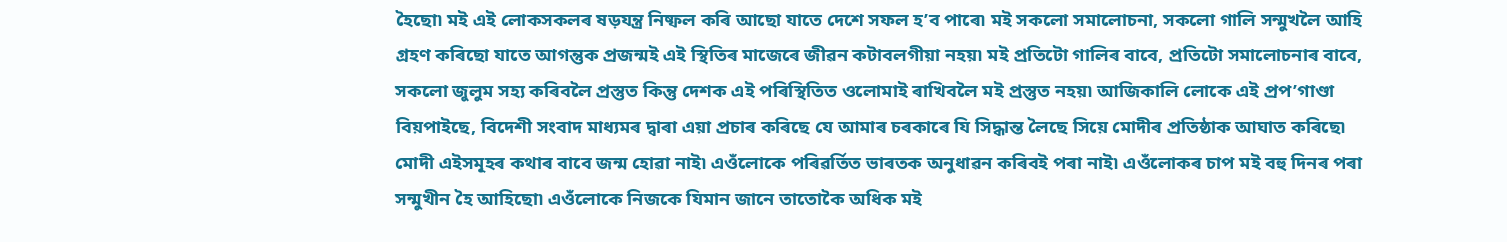হৈছো৷ মই এই লোকসকলৰ ষড়যন্ত্ৰ নিষ্ফল কৰি আছো যাতে দেশে সফল হ’ব পাৰে৷ মই সকলো সমালোচনা, সকলো গালি সন্মুখলৈ আহি গ্ৰহণ কৰিছো যাতে আগন্তুক প্ৰজন্মই এই স্থিতিৰ মাজেৰে জীৱন কটাবলগীয়া নহয়৷ মই প্ৰতিটো গালিৰ বাবে, প্ৰতিটো সমালোচনাৰ বাবে, সকলো জুলুম সহ্য কৰিবলৈ প্ৰস্তুত কিন্তু দেশক এই পৰিস্থিতিত ওলোমাই ৰাখিবলৈ মই প্ৰস্তুত নহয়৷ আজিকালি লোকে এই প্ৰপ’গাণ্ডা বিয়পাইছে, বিদেশী সংবাদ মাধ্যমৰ দ্বাৰা এয়া প্ৰচাৰ কৰিছে যে আমাৰ চৰকাৰে যি সিদ্ধান্ত লৈছে সিয়ে মোদীৰ প্ৰতিষ্ঠাক আঘাত কৰিছে৷ মোদী এইসমূহৰ কথাৰ বাবে জন্ম হোৱা নাই৷ এওঁলোকে পৰিৱৰ্তিত ভাৰতক অনুধাৱন কৰিবই পৰা নাই৷ এওঁলোকৰ চাপ মই বহু দিনৰ পৰা সন্মুখীন হৈ আহিছো৷ এওঁলোকে নিজকে যিমান জানে তাতোকৈ অধিক মই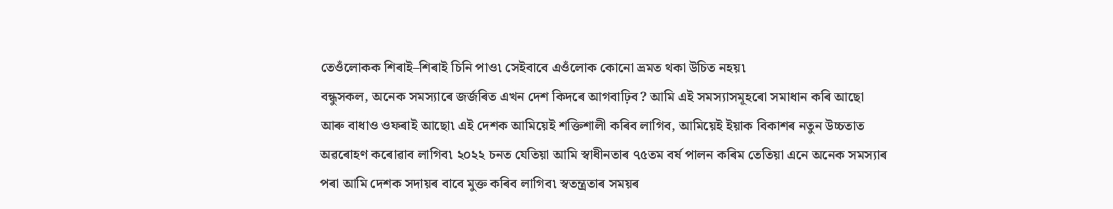তেওঁলোকক শিৰাই–শিৰাই চিনি পাও৷ সেইবাবে এওঁলোক কোনো ভ্ৰমত থকা উচিত নহয়৷
বন্ধুসকল, অনেক সমস্যাৰে জৰ্জৰিত এখন দেশ কিদৰে আগবাঢ়িব? আমি এই সমস্যাসমূহৰো সমাধান কৰি আছো আৰু বাধাও ওফৰাই আছো৷ এই দেশক আমিয়েই শক্তিশালী কৰিব লাগিব, আমিয়েই ইয়াক বিকাশৰ নতুন উচ্চতাত অৱৰোহণ কৰোৱাব লাগিব৷ ২০২২ চনত যেতিয়া আমি স্বাধীনতাৰ ৭৫তম বৰ্ষ পালন কৰিম তেতিয়া এনে অনেক সমস্যাৰ পৰা আমি দেশক সদায়ৰ বাবে মুক্ত কৰিব লাগিব৷ স্বতন্ত্ৰতাৰ সময়ৰ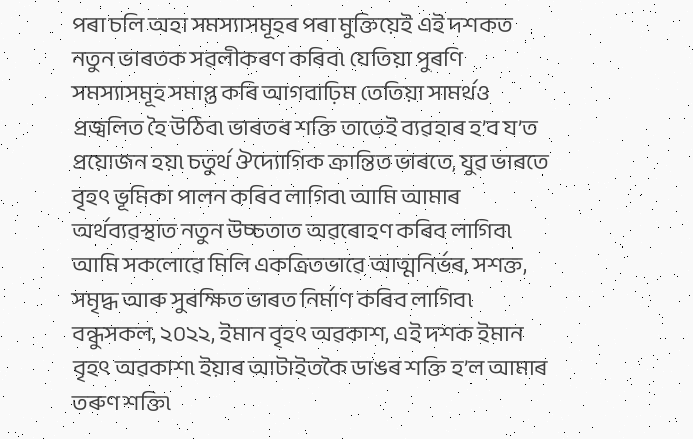পৰা চলি অহা সমস্যাসমূহৰ পৰা মুক্তিয়েই এই দশকত নতুন ভাৰতক সৱলীকৰণ কৰিব৷ যেতিয়া পুৰণি সমস্যাসমূহ সমাপ্ত কৰি আগবাঢ়িম তেতিয়া সামৰ্থও প্ৰজ্বলিত হৈ উঠিব৷ ভাৰতৰ শক্তি তাতেই ব্যৱহাৰ হ’ব য’ত প্ৰয়োজন হয়৷ চতুৰ্থ ঔদ্যোগিক ক্ৰান্তিত ভাৰতে, যুৱ ভাৰতে বৃহৎ ভূমিকা পালন কৰিব লাগিব৷ আমি আমাৰ অৰ্থব্যৱস্থাত নতুন উচ্চতাত অৱৰোহণ কৰিব লাগিব৷ আমি সকলোৱে মিলি একত্ৰিতভাৱে আত্মনিৰ্ভৰ, সশক্ত, সমৃদ্ধ আৰু সুৰক্ষিত ভাৰত নিৰ্মাণ কৰিব লাগিব৷
বন্ধুসকল, ২০২২, ইমান বৃহৎ অৱকাশ, এই দশক ইমান বৃহৎ অৱকাশ৷ ইয়াৰ আটাইতকৈ ডাঙৰ শক্তি হ’ল আমাৰ তৰুণ শক্তি৷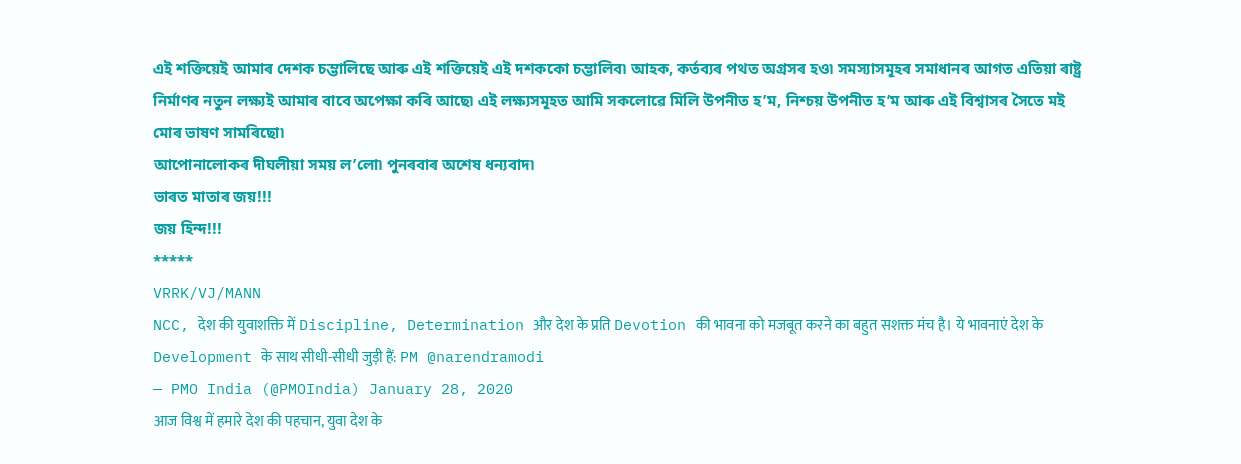এই শক্তিয়েই আমাৰ দেশক চম্ভালিছে আৰু এই শক্তিয়েই এই দশককো চম্ভালিব৷ আহক, কৰ্তব্যৰ পথত অগ্ৰসৰ হও৷ সমস্যাসমূহৰ সমাধানৰ আগত এতিয়া ৰাষ্ট্ৰ নিৰ্মাণৰ নতুন লক্ষ্যই আমাৰ বাবে অপেক্ষা কৰি আছে৷ এই লক্ষ্যসমূহত আমি সকলোৱে মিলি উপনীত হ’ম, নিশ্চয় উপনীত হ’ম আৰু এই বিশ্বাসৰ সৈতে মই মোৰ ভাষণ সামৰিছো৷
আপোনালোকৰ দীঘলীয়া সময় ল’লো৷ পুনৰবাৰ অশেষ ধন্যবাদ৷
ভাৰত মাতাৰ জয়!!!
জয় হিন্দ!!!
*****
VRRK/VJ/MANN
NCC, देश की युवाशक्ति में Discipline, Determination और देश के प्रति Devotion की भावना को मजबूत करने का बहुत सशक्त मंच है। ये भावनाएं देश के Development के साथ सीधी-सीधी जुड़ी हैं: PM @narendramodi
— PMO India (@PMOIndia) January 28, 2020
आज विश्व में हमारे देश की पहचान, युवा देश के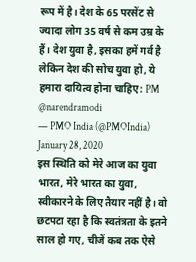रूप में है। देश के 65 परसेंट से ज्यादा लोग 35 वर्ष से कम उम्र के हैं। देश युवा है, इसका हमें गर्व है लेकिन देश की सोच युवा हो, ये हमारा दायित्व होना चाहिए: PM @narendramodi
— PMO India (@PMOIndia) January 28, 2020
इस स्थिति को मेरे आज का युवा भारत, मेरे भारत का युवा, स्वीकारने के लिए तैयार नहीं है। वो छटपटा रहा है कि स्वतंत्रता के इतने साल हो गए, चीजें कब तक ऐसे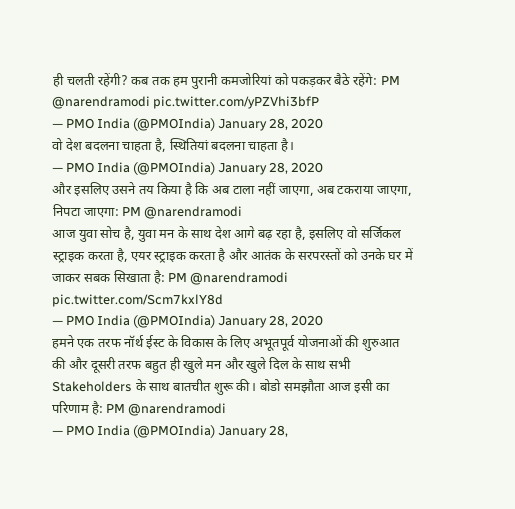ही चलती रहेंगी? कब तक हम पुरानी कमजोरियां को पकड़कर बैठे रहेंगे: PM @narendramodi pic.twitter.com/yPZVhi3bfP
— PMO India (@PMOIndia) January 28, 2020
वो देश बदलना चाहता है, स्थितियां बदलना चाहता है।
— PMO India (@PMOIndia) January 28, 2020
और इसलिए उसने तय किया है कि अब टाला नहीं जाएगा, अब टकराया जाएगा, निपटा जाएगा: PM @narendramodi
आज युवा सोच है, युवा मन के साथ देश आगे बढ़ रहा है, इसलिए वो सर्जिकल स्ट्राइक करता है, एयर स्ट्राइक करता है और आतंक के सरपरस्तों को उनके घर में जाकर सबक सिखाता है: PM @narendramodi pic.twitter.com/Scm7kxlY8d
— PMO India (@PMOIndia) January 28, 2020
हमने एक तरफ नॉर्थ ईस्ट के विकास के लिए अभूतपूर्व योजनाओं की शुरुआत की और दूसरी तरफ बहुत ही खुले मन और खुले दिल के साथ सभी Stakeholders के साथ बातचीत शुरू की। बोडो समझौता आज इसी का परिणाम है: PM @narendramodi
— PMO India (@PMOIndia) January 28,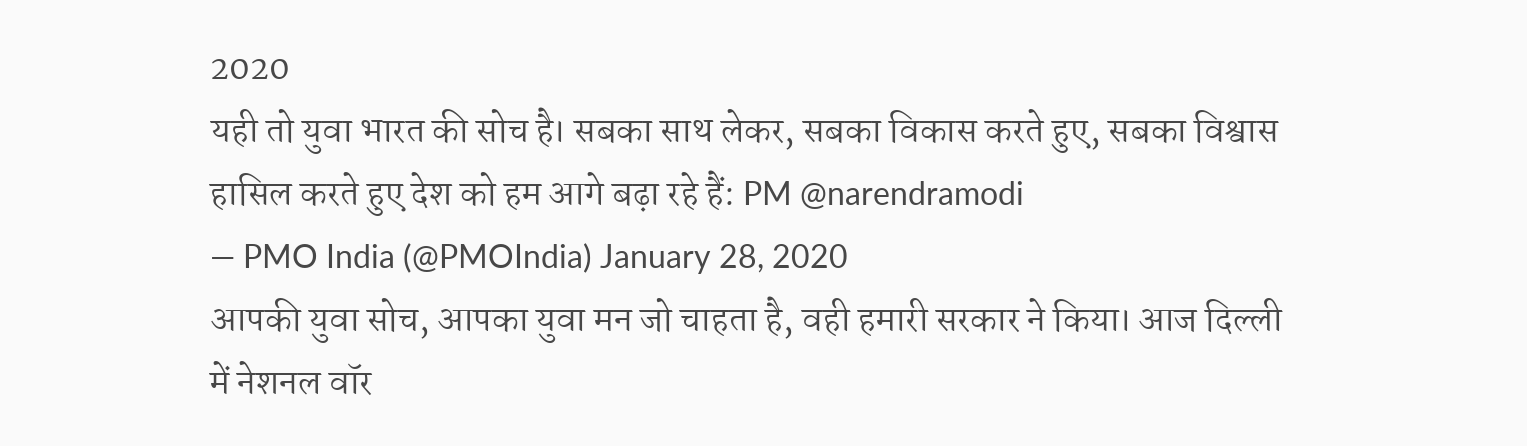2020
यही तो युवा भारत की सोच है। सबका साथ लेकर, सबका विकास करते हुए, सबका विश्वास हासिल करते हुए देश को हम आगे बढ़ा रहे हैं: PM @narendramodi
— PMO India (@PMOIndia) January 28, 2020
आपकी युवा सोच, आपका युवा मन जो चाहता है, वही हमारी सरकार ने किया। आज दिल्ली में नेशनल वॉर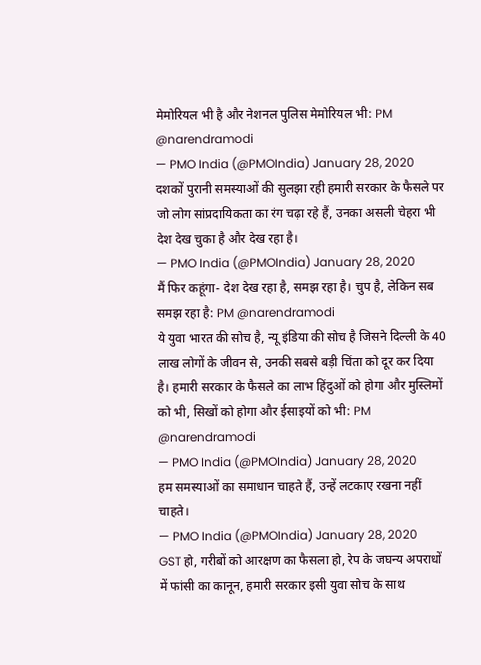मेमोरियल भी है और नेशनल पुलिस मेमोरियल भी: PM @narendramodi
— PMO India (@PMOIndia) January 28, 2020
दशकों पुरानी समस्याओं की सुलझा रही हमारी सरकार के फैसले पर जो लोग सांप्रदायिकता का रंग चढ़ा रहे हैं, उनका असली चेहरा भी देश देख चुका है और देख रहा है।
— PMO India (@PMOIndia) January 28, 2020
मैं फिर कहूंगा- देश देख रहा है, समझ रहा है। चुप है, लेकिन सब समझ रहा है: PM @narendramodi
ये युवा भारत की सोच है, न्यू इंडिया की सोच है जिसने दिल्ली के 40 लाख लोगों के जीवन से, उनकी सबसे बड़ी चिंता को दूर कर दिया है। हमारी सरकार के फैसले का लाभ हिंदुओं को होगा और मुस्लिमों को भी, सिखों को होगा और ईसाइयों को भी: PM @narendramodi
— PMO India (@PMOIndia) January 28, 2020
हम समस्याओं का समाधान चाहते हैं, उन्हें लटकाए रखना नहीं चाहते।
— PMO India (@PMOIndia) January 28, 2020
GST हो, गरीबों को आरक्षण का फैसला हो, रेप के जघन्य अपराधों में फांसी का कानून, हमारी सरकार इसी युवा सोच के साथ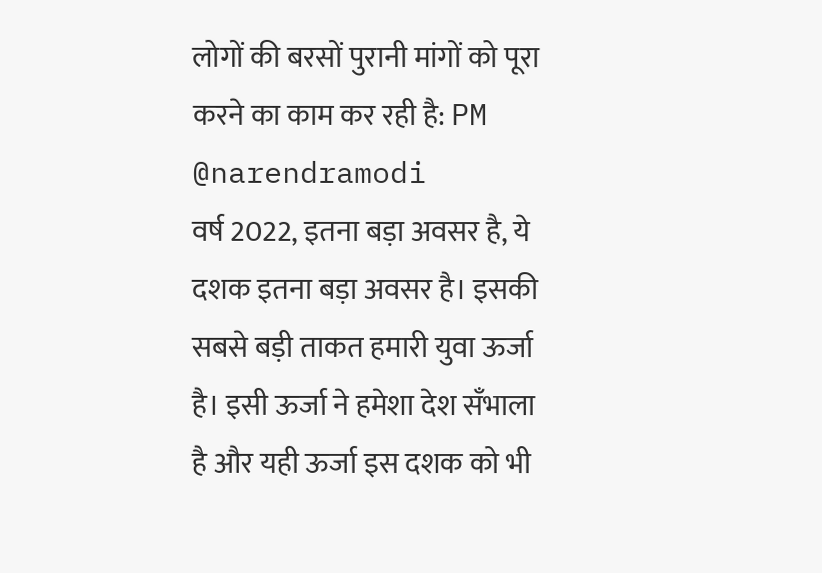लोगों की बरसों पुरानी मांगों को पूरा करने का काम कर रही है: PM @narendramodi
वर्ष 2022, इतना बड़ा अवसर है, ये दशक इतना बड़ा अवसर है। इसकी सबसे बड़ी ताकत हमारी युवा ऊर्जा है। इसी ऊर्जा ने हमेशा देश सँभाला है और यही ऊर्जा इस दशक को भी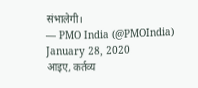संभालेगी।
— PMO India (@PMOIndia) January 28, 2020
आइए, कर्तव्य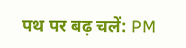पथ पर बढ़ चलें: PM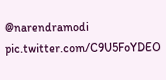@narendramodi pic.twitter.com/C9U5FoYDEO